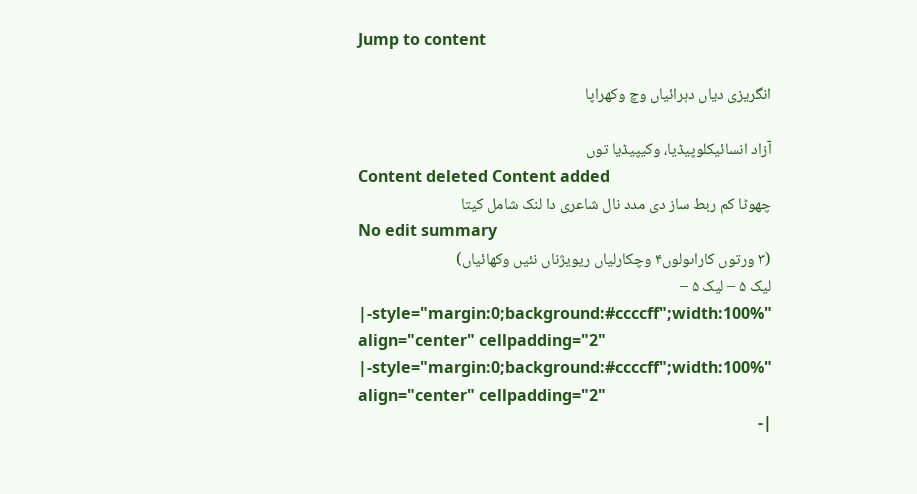Jump to content

انگریزی دیاں دہرائیاں وچ وکھراپا

آزاد انسائیکلوپیڈیا، وکیپیڈیا توں
Content deleted Content added
چھوٹا کم ربط ساز دی مدد نال شاعری دا لنک شامل کیتا
No edit summary
(۳ ورتوں کاراںولوں۴ وچکارلیاں ریویژناں نئیں وکھائیاں)
لیک ۵ – لیک ۵ –
|-style="margin:0;background:#ccccff";width:100%" align="center" cellpadding="2"
|-style="margin:0;background:#ccccff";width:100%" align="center" cellpadding="2"
|-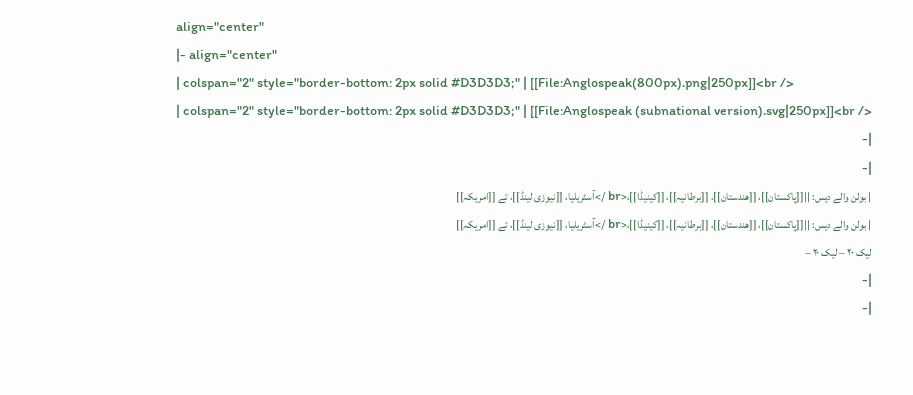align="center"
|- align="center"
| colspan="2" style="border-bottom: 2px solid #D3D3D3;" | [[File:Anglospeak(800px).png|250px]]<br />
| colspan="2" style="border-bottom: 2px solid #D3D3D3;" | [[File:Anglospeak (subnational version).svg|250px]]<br />
|-
|-
| بولن والے دیس: ||[[پاکستان]]، [[ھندستان]]، [[برطانیہ]]، [[کینیڈا]]،<br />آسٹریلیا، [[نیوزی لینڈ]]، تے [[امریکہ]]
| بولن والے دیس: ||[[پاکستان]]، [[ھندستان]]، [[برطانیہ]]، [[کینیڈا]]،<br />آسٹریلیا، [[نیوزی لینڈ]]، تے [[امریکہ]]
لیک ۲۰ – لیک ۲۰ –
|-
|-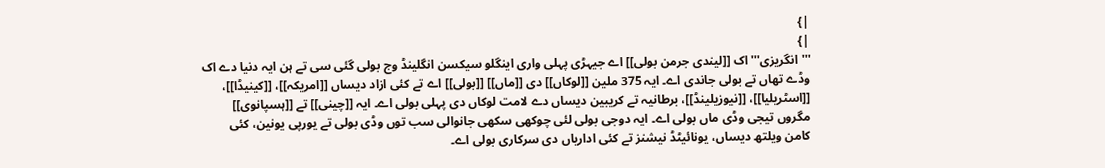|}
|}
'''انگریزی''' اک [[لیندی جرمن بولی]] اے جیہڑی پہلی واری اینگلو سیکسن انگلینڈ وج بولی گئی سی تے ہن ایہ دنیا دے اک وڈے تھاں تے بولی جاندی اے۔ ایہ 375 ملین [[لوکاں]] دی [[ماں]] [[بولی]] اے تے کئی ازاد دیساں [[امریکہ]]، [[کینیڈا]]، [[اسٹریلیا]]، [[نیوزیلینڈ]]، برطانیہ تے کریبین دیساں دے لامت لوکاں دی پہلی بولی اے۔ ایہ [[چینی]] تے [[ہسپانوی]] مگروں تیجی وڈی ماں بولی اے۔ ایہ دوجی بولی لئی چوکھی سکھی جانوالی سب توں وڈی بولی تے یورپی یونین، کئی کامن ویلتھ دیساں، یونائیٹڈ نیشنز تے کئی اداریاں دی سرکاری بولی اے۔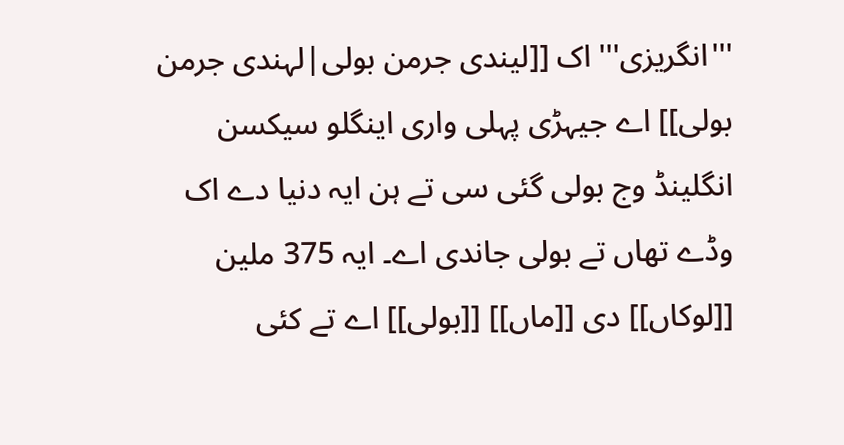'''انگریزی''' اک [[لیندی جرمن بولی|لہندی جرمن بولی]] اے جیہڑی پہلی واری اینگلو سیکسن انگلینڈ وج بولی گئی سی تے ہن ایہ دنیا دے اک وڈے تھاں تے بولی جاندی اے۔ ایہ 375 ملین [[لوکاں]] دی [[ماں]] [[بولی]] اے تے کئی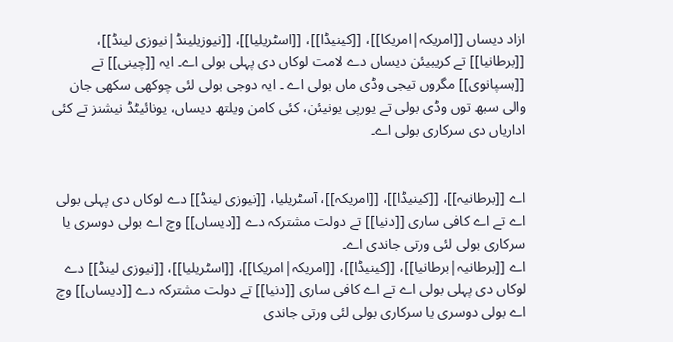ازاد دیساں [[امریکہ|امریکا]]، [[کینیڈا]]، [[اسٹریلیا]]، [[نیوزیلینڈ|نیوزی لینڈ]]، [[برطانیا]] تے کریبیئن دیساں دے لامت لوکاں دی پہلی بولی اے۔ ایہ [[چینی]] تے [[ہسپانوی]] مگروں تیجی وڈی ماں بولی اے ۔ ایہ دوجی بولی لئی چوکھی سکھی جان والی سبھ توں وڈی بولی تے یورپی یونیئن، کئی کامن ویلتھ دیساں، یونائیٹڈ نیشنز تے کئی اداریاں دی سرکاری بولی اے۔


اے [[برطانیہ]]، [[کینیڈا]]، [[امریکہ]]، آسٹریلیا، [[نیوزی لینڈ]] دے لوکاں دی پہلی بولی اے تے اے کافی ساری [[دنیا]] تے دولت مشترکہ دے [[دیساں]] وچ اے بولی دوسری یا سرکاری بولی لئی ورتی جاندی اے۔
اے [[برطانیہ|برطانیا]]، [[کینیڈا]]، [[امریکہ|امریکا]]، [[اسٹریلیا]]، [[نیوزی لینڈ]] دے لوکاں دی پہلی بولی اے تے اے کافی ساری [[دنیا]] تے دولت مشترکہ دے [[دیساں]] وچ اے بولی دوسری یا سرکاری بولی لئی ورتی جاندی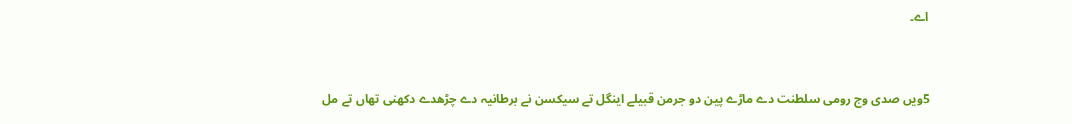اے۔


5ویں صدی وج رومی سلطنت دے ماڑے پین دو جرمن قبیلے اینگل تے سیکسن نے برطانیہ دے چڑھدے دکھنی تھاں تے مل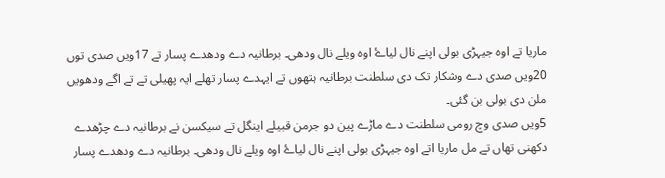ماریا تے اوہ جیہڑی بولی اپنے نال لیاۓ اوہ ویلے نال ودھی۔ برطانیہ دے ودھدے پسار تے 17ویں صدی توں 20ویں صدی دے وشکار تک دی سلطنت برطانیہ ہتھوں تے ایہدے پسار تھلے ایہ پھیلی تے تے اگے ودھویں ملن دی بولی بن گئی۔
5ویں صدی وچ رومی سلطنت دے ماڑے پین دو جرمن قبیلے اینگل تے سیکسن نے برطانیہ دے چڑھدے دکھنی تھاں تے مل ماریا اتے اوہ جیہڑی بولی اپنے نال لیاۓ اوہ ویلے نال ودھی۔ برطانیہ دے ودھدے پسار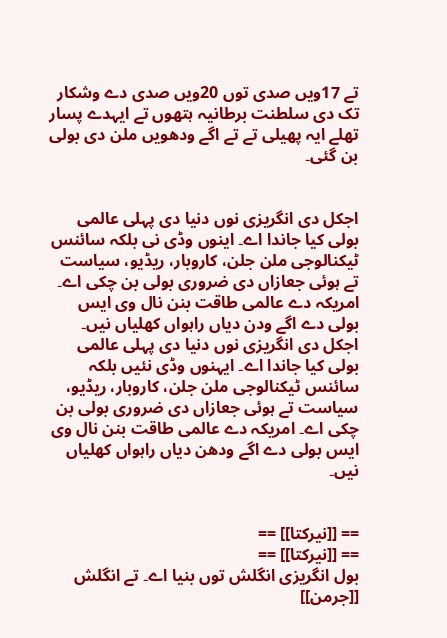تے 17ویں صدی توں 20ویں صدی دے وشکار تک دی سلطنت برطانیہ ہتھوں تے ایہدے پسار تھلے ایہ پھیلی تے تے اگے ودھویں ملن دی بولی بن گئی۔


اجکل دی انگریزی نوں دنیا دی پہلی عالمی بولی کیا جاندا اے۔ اینوں وڈی نی بلکہ سائنس ٹیکنالوجی ملن جلن، کاروبار، ریڈیو، سیاست تے ہوئی جعازاں دی ضروری بولی بن چکی اے۔ امریکہ دے عالمی طاقت بنن نال وی ایس بولی دے اگے ودن دیاں راہواں کھلیاں نیں۔
اجکل دی انگریزی نوں دنیا دی پہلی عالمی بولی کیا جاندا اے۔ ایہنوں وڈی نئیں بلکہ سائنس ٹیکنالوجی ملن جلن، کاروبار، ریڈیو، سیاست تے ہوئی جعازاں دی ضروری بولی بن چکی اے۔ امریکہ دے عالمی طاقت بنن نال وی ایس بولی دے اگے ودھن دیاں راہواں کھلیاں نیں۔


== [[نیرکتا]] ==
== [[نیرکتا]] ==
بول انگریزی انگلش توں بنیا اے۔ تے انگلش [[جرمن]]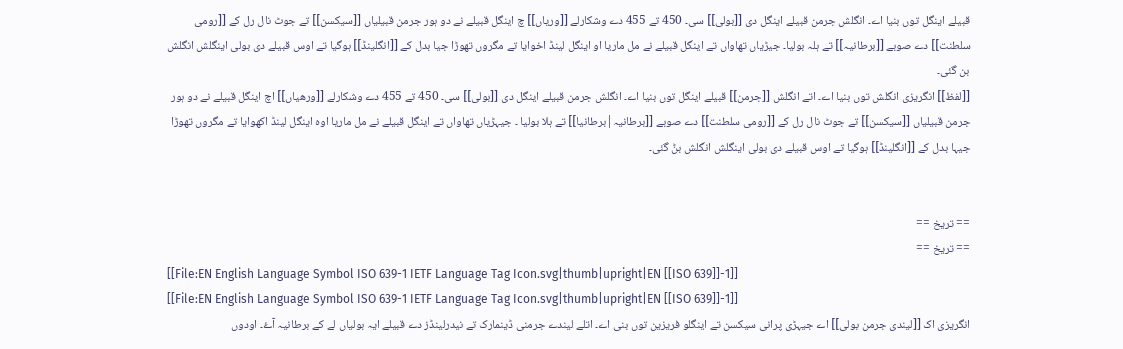قبیلے اینگل توں بنیا اے۔ انگلش جرمن قبیلے اینگل دی [[بولی]] سی۔ 450 تے 455 دے وشکارلے [[وریاں]] چ اینگل قبیلے نے دو ہور جرمن قبیلیاں [[سیکسن]] تے جوٹ نال رل کے [[رومی سلطنت]] دے صوبے [[برطانیہ]] تے ہلہ بولیا۔ جیڑیاں تھاواں تے اینگل قبیلے نے مل ماریا او اینگل لینڈ اخوایا تے مگروں تھوڑا جیا بدل کے [[انگلینڈ]] ہوگیا تے اوس قبیلے دی بولی اینگلش انگلش بن گئی۔
[[لفظ]] انگریزی انگلش توں بنیا اے۔ اتے انگلش [[جرمن]] قبیلے اینگل توں بنیا اے۔ انگلش جرمن قبیلے اینگل دی [[بولی]] سی۔ 450 تے 455 دے وشکارلے [[ورھیاں]] اچ اینگل قبیلے نے دو ہور جرمن قبیلیاں [[سیکسن]] تے جوٹ نال رل کے [[رومی سلطنت]] دے صوبے [[برطانیہ|برطانیا]] تے ہلا بولیا ۔ جیہڑیاں تھاواں تے اینگل قبیلے نے مل ماریا اوہ اینگل لینڈ اکھوایا تے مگروں تھوڑا جیہا بدل کے [[انگلینڈ]] ہوگیا تے اوس قبیلے دی بولی اینگلش انگلش بݨ گئی۔


== تریخ ==
== تریخ ==
[[File:EN English Language Symbol ISO 639-1 IETF Language Tag Icon.svg|thumb|upright|EN [[ISO 639]]-1]]
[[File:EN English Language Symbol ISO 639-1 IETF Language Tag Icon.svg|thumb|upright|EN [[ISO 639]]-1]]
انگریزی اک [[لیندی جرمن بولی]] اے جیہڑی پرانی سیکسن تے اینگلو فریزین توں بنی اے۔ اتلے لیندے جرمنی ڈینمارک تے نیدرلینڈز دے قبیلے ایہ بولیاں لے کے برطانیہ آۓ۔ اودوں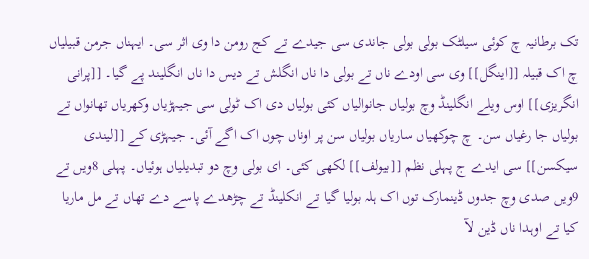تک برطانیہ چ کوئی سیلٹک بولی بولی جاندی سی جیدے تے کج رومن دا وی اثر سی۔ ایہناں جرمن قبیلیاں چ اک قبیلہ [[اینگل]] وی سی اودے ناں تے بولی دا ناں انگلش تے دیس دا ناں انگلیند پے گیا۔ [[پرانی انگریزی]] اوس ویلے انگلینڈ وچ بولیاں جانوالیاں کئی بولیاں دی اک ٹولی سی جیہڑیاں وکھریاں تھانواں تے بولیاں جا رغیاں سن۔ چ چوکھیاں ساریاں بولیاں سن پر اوناں چوں اک اگے آئی۔ جیہڑی کے [[لیندی سیکسن]] سی ایدے ج پہلی نظم [[بیولف]] لکھی کئی۔ ای بولی وچ دو تبدیلیاں ہوئیاں۔ پہلی 8ویں تے 9ویں صدی وچ جدوں ڈینمارک توں اک ہلہ بولیا گیا تے انکلینڈ تے چڑھدے پاسے دے تھاں تے مل ماریا کیا تے اوہدا ناں ڈین لآ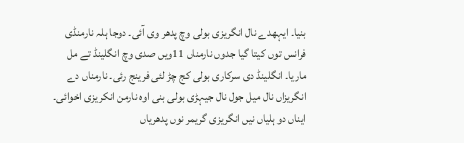بنیا۔ ایہھدے نال انگریزی بولی وچ پدھر وی آئی۔ دوجا ہلہ نارمنڈی فرانس توں کیتا گیا جدوں نارمناں 11ویں صدی وچ انگلینڈ تے مل ماریا۔ انگلینڈ دی سرکاری بولی کج چڑ لئی فرینج رئی۔ نارمناں دے انگریزاں نال میل جول نال جیہڑی بولی بنی اوہ نارمن انکریزی اخوائی۔ ایناں دو ہلیاں نیں انگریزی گریمر نوں پدھریاں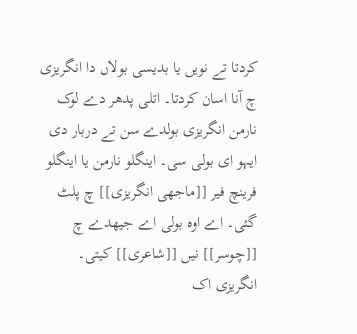کردتا تے نویں یا بدیسی بولاں دا انگریزی چ آنا اسان کردتا۔ اتلی پدھر دے لوک نارمن انگریزی بولدے سن تے دربار دی ایہو ای بولی سی۔ اینگلو نارمن یا اینگلو فرینچ فیر [[ماجھی انگریزی]] چ پلٹ گئی۔ اے اوہ بولی اے جیھدے چ [[چوسر]] نیں [[شاعری]] کیتی۔
انگریزی اک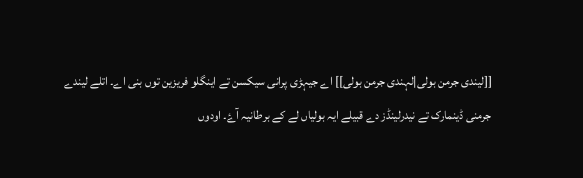[[لیندی جرمن بولی|لہندی جرمن بولی]] اے جیہڑی پرانی سیکسن تے اینگلو فریزین توں بنی اے۔ اتلے لیندے جرمنی ڈینمارک تے نیدرلینڈز دے قبیلے ایہ بولیاں لے کے برطانیہ آۓ۔ اودوں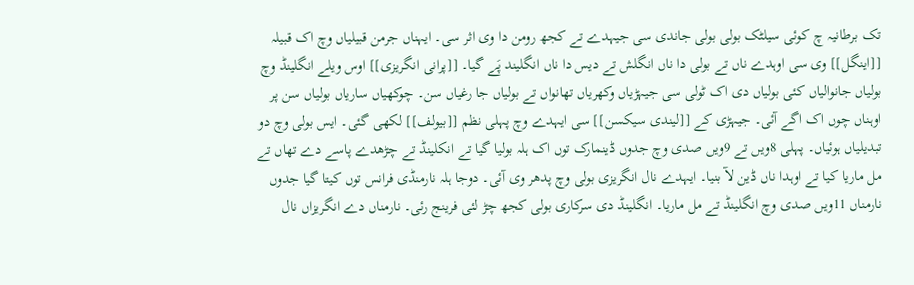تک برطانیہ چ کوئی سیلٹک بولی بولی جاندی سی جیہدے تے کجھ رومن دا وی اثر سی۔ ایہناں جرمن قبیلیاں وچ اک قبیلہ [[اینگل]] وی سی اوہدے ناں تے بولی دا ناں انگلش تے دیس دا ناں انگلیند پَے گیا۔ [[پرانی انگریزی]] اوس ویلے انگلینڈ وچ بولیاں جانوالیاں کئی بولیاں دی اک ٹولی سی جیہڑیاں وکھریاں تھانواں تے بولیاں جا رغیاں سن۔ چوکھیاں ساریاں بولیاں سن پر اوہناں چوں اک اگے آئی۔ جیہڑی کے [[لیندی سیکسن]] سی ایہدے وچ پہلی نظم [[بیولف]] لکھی گئی۔ ایس بولی وچ دو تبدیلیاں ہوئیاں۔ پہلی 8ویں تے 9ویں صدی وچ جدوں ڈینمارک توں اک ہلہ بولیا گیا تے انکلینڈ تے چڑھدے پاسے دے تھاں تے مل ماریا کیا تے اوہدا ناں ڈین لآ بنیا۔ ایہدے نال انگریزی بولی وچ پدھر وی آئی۔ دوجا ہلہ نارمنڈی فرانس توں کیتا گیا جدوں نارمناں 11ویں صدی وچ انگلینڈ تے مل ماریا۔ انگلینڈ دی سرکاری بولی کجھ چڑ لئی فرینج رئی۔ نارمناں دے انگریزاں نال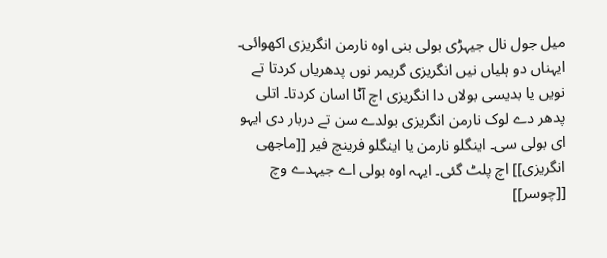میل جول نال جیہڑی بولی بنی اوہ نارمن انگریزی اکھوائی۔ ایہناں دو ہلیاں نیں انگریزی گریمر نوں پدھریاں کردتا تے نویں یا بدیسی بولاں دا انگریزی اچ آݨا اسان کردتا۔ اتلی پدھر دے لوک نارمن انگریزی بولدے سن تے دربار دی ایہو ای بولی سی۔ اینگلو نارمن یا اینگلو فرینچ فیر [[ماجھی انگریزی]] اچ پلٹ گئی۔ ایہہ اوہ بولی اے جیہدے وچ [[چوسر]]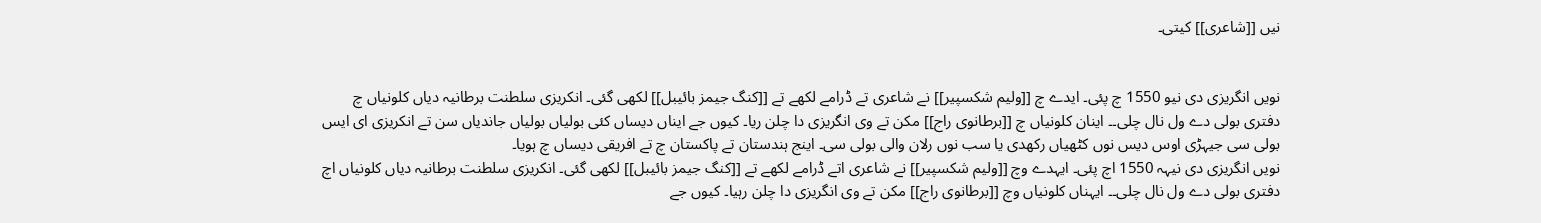نیں [[شاعری]] کیتی۔


نویں انگریزی دی نیو 1550 چ پئی۔ ایدے چ [[ولیم شکسپیر]] نے شاعری تے ڈرامے لکھے تے [[کنگ جیمز بائیبل]] لکھی گئی۔ انکریزی سلطنت برطانیہ دیاں کلونیاں چ دفتری بولی دے ول نال چلی۔۔ اینان کلونیاں چ [[برطانوی راج]] مکن تے وی انگریزی دا چلن ریا۔ کیوں جے ایناں دیساں کئی بولیاں بولیاں جاندیاں سن تے انکریزی ای ایس بولی سی جیہڑی اوس دیس نوں کٹھیاں رکھدی یا سب نوں رلان والی بولی سی۔ اینج ہندستان تے پاکستان چ تے افریقی دیساں چ ہویا۔
نویں انگریزی دی نیہہ 1550 اچ پئی۔ ایہدے وچ [[ولیم شکسپیر]] نے شاعری اتے ڈرامے لکھے تے [[کنگ جیمز بائیبل]] لکھی گئی۔ انکریزی سلطنت برطانیہ دیاں کلونیاں اچ دفتری بولی دے ول نال چلی۔۔ ایہناں کلونیاں وچ [[برطانوی راج]] مکن تے وی انگریزی دا چلن رہیا۔ کیوں جے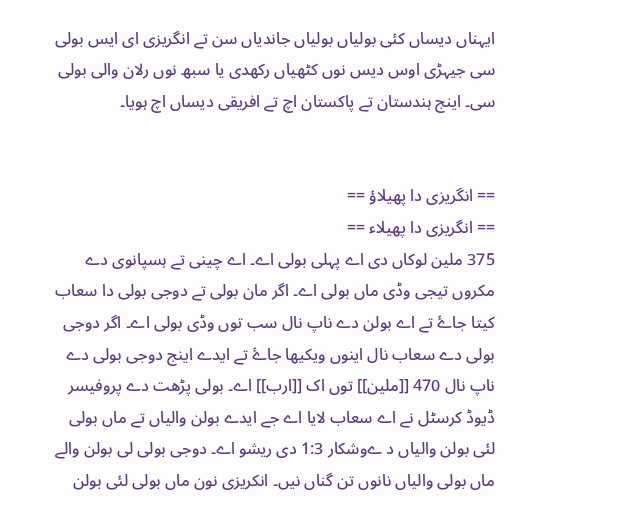ایہناں دیساں کئی بولیاں بولیاں جاندیاں سن تے انگریزی ای ایس بولی سی جیہڑی اوس دیس نوں کٹھیاں رکھدی یا سبھ نوں رلان والی بولی سی۔ اینج ہندستان تے پاکستان اچ تے افریقی دیساں اچ ہویا۔


== انگریزی دا پھیلاؤ ==
== انگریزی دا پھیلاء ==
375 ملین لوکاں دی اے پہلی بولی اے۔ اے چینی تے ہسپانوی دے مکروں تیجی وڈی ماں بولی اے۔ اگر مان بولی تے دوجی بولی دا سعاب کیتا جاۓ تے اے بولن دے ناپ نال سب توں وڈی بولی اے۔ اگر دوجی بولی دے سعاب نال اینوں ویکیھا جاۓ تے ایدے اینج دوجی بولی دے ناپ نال 470 [[ملین]] توں اک [[ارب]] اے۔ بولی پڑھت دے پروفیسر ڈیوڈ کرسٹل نے اے سعاب لایا اے جے ایدے بولن والیاں تے ماں بولی لئی بولن والیاں د ےوشکار 1:3 دی ریشو اے۔ دوجی بولی لی بولن والے ماں بولی والیاں نانوں تن گناں نیں۔ انکریزی نون ماں بولی لئی بولن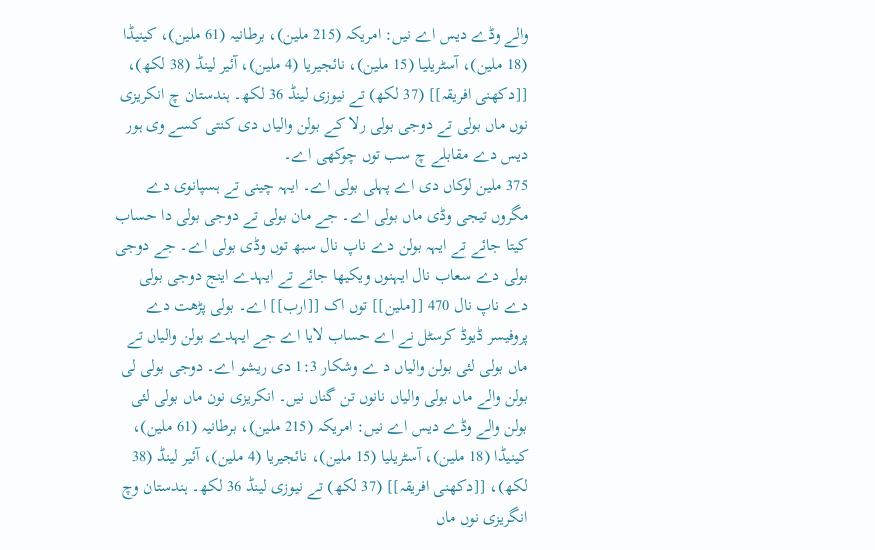والے وڈے دیس اے نیں: امریکہ (215 ملین)، برطانیہ (61 ملین)، کینیڈا (18 ملین)، آسٹریلیا (15 ملین)، نائجیریا (4 ملین)، آئیر لینڈ (38 لکھ)، [[دکھنی افریقہ]] (37 لکھ) تے نیوزی لینڈ 36 لکھ۔ ہندستان چ انکریزی نوں ماں بولی تے دوجی بولی رلا کے بولن والیاں دی کنتی کسے وی ہور دیس دے مقابلے چ سب توں چوکھی اے۔
375 ملین لوکاں دی اے پہلی بولی اے۔ ایہہ چینی تے ہسپانوی دے مگروں تیجی وڈی ماں بولی اے۔ جے مان بولی تے دوجی بولی دا حساب کیتا جائے تے ایہہ بولن دے ناپ نال سبھ توں وڈی بولی اے۔ جے دوجی بولی دے سعاب نال ایہنوں ویکیھا جائے تے ایہدے اینج دوجی بولی دے ناپ نال 470 [[ملین]] توں اک [[ارب]] اے۔ بولی پڑھت دے پروفیسر ڈیوڈ کرسٹل نے اے حساب لایا اے جے ایہدے بولن والیاں تے ماں بولی لئی بولن والیاں د ے وشکار 1:3 دی ریشو اے۔ دوجی بولی لی بولن والے ماں بولی والیاں نانوں تن گناں نیں۔ انکریزی نون ماں بولی لئی بولن والے وڈے دیس اے نیں: امریکہ (215 ملین)، برطانیہ (61 ملین)، کینیڈا (18 ملین)، آسٹریلیا (15 ملین)، نائجیریا (4 ملین)، آئیر لینڈ (38 لکھ)، [[دکھنی افریقہ]] (37 لکھ) تے نیوزی لینڈ 36 لکھ۔ ہندستان وچ انگریزی نوں ماں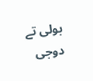بولی تے دوجی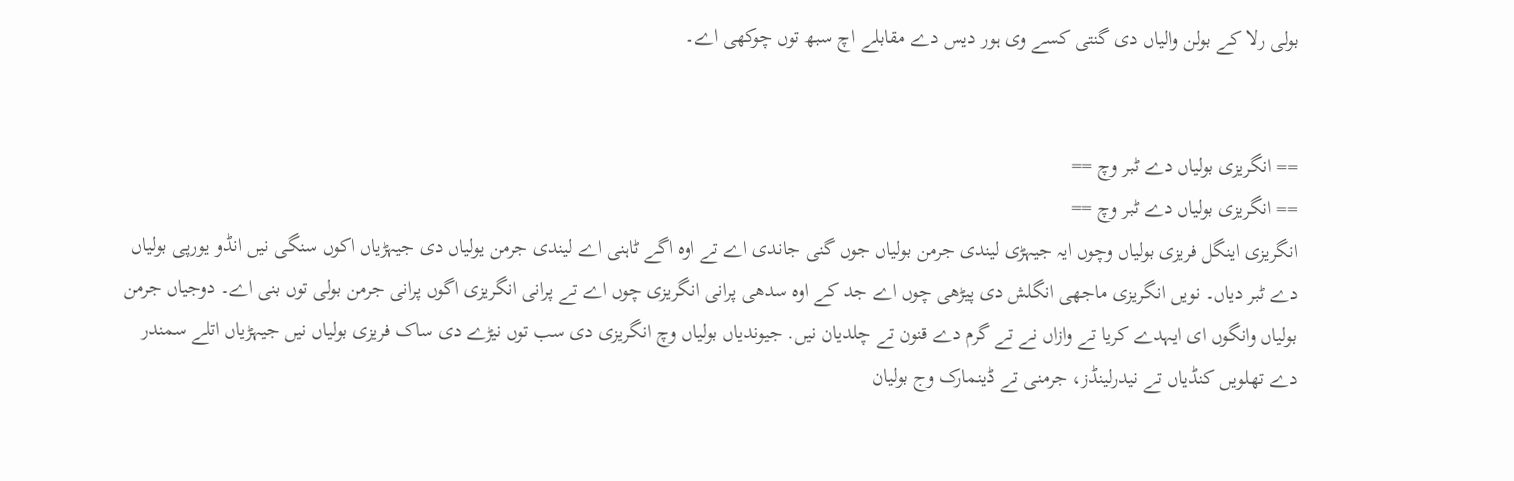بولی رلا کے بولن والیاں دی گنتی کسے وی ہور دیس دے مقابلے اچ سبھ توں چوکھی اے۔


== انگریزی بولیاں دے ٹبر وچ ==
== انگریزی بولیاں دے ٹبر وچ ==
انگریزی اینگل فریزی بولیاں وچوں ایہ جیہڑی لیندی جرمن بولیاں جوں گنی جاندی اے تے اوہ اگے ٹاہنی اے لیندی جرمن یولیاں دی جیہڑیاں اکوں سنگی نیں انڈو یورپی بولیاں دے ٹبر دیاں۔ نویں انگریزی ماجھی انگلش دی پیڑھی چوں اے جد کے اوہ سدھی پرانی انگریزی چوں اے تے پرانی انگریزی اگوں پرانی جرمن بولی توں بنی اے۔ دوجیاں جرمن بولیاں وانگوں ای ایہدے کریا تے وازاں نے تے گرم دے قنون تے چلدیان نیں. جیوندیاں بولیاں وچ انگریزی دی سب توں نیڑے دی ساک فریزی بولیاں نیں جیہڑیاں اتلے سمندر دے تھلویں کنڈیاں تے نیدرلینڈز، جرمنی تے ڈینمارک وج بولیان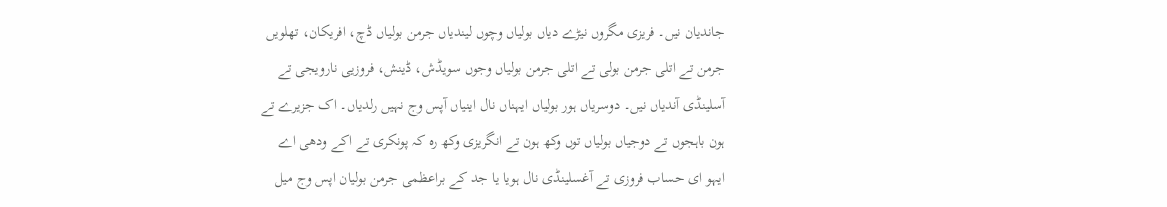جاندیان نیں۔ فریزی مگروں نیڑے دیاں بولیاں وچوں لیندیاں جرمن بولیاں ڈچ، افریکان، تھلویں جرمن تے اتلی جرمن بولی تے اتلی جرمن بولیاں وجوں سویڈش، ڈینش، فروزیی نارویجی تے آسلینڈی آندیاں نیں۔ دوسریاں ہور بولیاں ایہناں نال اینیاں آپس وج نہیں رلدیاں۔ اک جزیرے تے ہون باہجوں تے دوجیاں بولیاں توں وکھ ہون تے انگریزی وکھ رہ کہ پونکری تے اکے ودھی اے ایہو ای حساب فروزی تے آغسلینڈی نال ہویا یا جد کے براعظمی جرمن بولیان اپس وج میل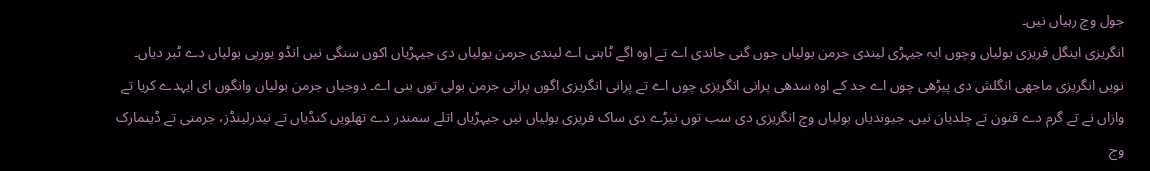جول وچ رہیاں نیں۔
انگریزی اینگل فریزی بولیاں وچوں ایہ جیہڑی لیندی جرمن بولیاں جوں گنی جاندی اے تے اوہ اگے ٹاہنی اے لیندی جرمن یولیاں دی جیہڑیاں اکوں سنگی نیں انڈو یورپی بولیاں دے ٹبر دیاں۔ نویں انگریزی ماجھی انگلش دی پیڑھی چوں اے جد کے اوہ سدھی پرانی انگریزی چوں اے تے پرانی انگریزی اگوں پرانی جرمن بولی توں بنی اے۔ دوجیاں جرمن بولیاں وانگوں ای ایہدے کریا تے وازاں نے تے گرم دے قنون تے چلدیان نیں. جیوندیاں بولیاں وچ انگریزی دی سب توں نیڑے دی ساک فریزی بولیاں نیں جیہڑیاں اتلے سمندر دے تھلویں کنڈیاں تے نیدرلینڈز، جرمنی تے ڈینمارک وج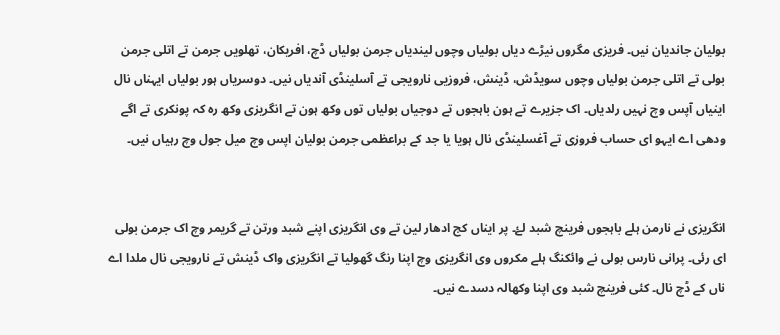بولیان جاندیان نیں۔ فریزی مگروں نیڑے دیاں بولیاں وچوں لیندیاں جرمن بولیاں ڈچ، افریکان، تھلویں جرمن تے اتلی جرمن بولی تے اتلی جرمن بولیاں وچوں سویڈش، ڈینش، فروزیی نارویجی تے آسلینڈی آندیاں نیں۔ دوسریاں ہور بولیاں ایہناں نال اینیاں آپس وچ نہیں رلدیاں۔ اک جزیرے تے ہون باہجوں تے دوجیاں بولیاں توں وکھ ہون تے انگریزی وکھ رہ کہ پونکری تے اگے ودھی اے ایہو ای حساب فروزی تے آغسلینڈی نال ہویا یا جد کے براعظمی جرمن بولیان اپس وچ میل جول وچ رہیاں نیں۔


انگریزی نے نارمن ہلے باہجوں فرینچ شبد لۓ۔ پر ایناں کج ادھار لین تے وی انگریزی اپنے شبد ورتن تے گریمر وچ اک جرمن بولی ای رئی۔ پرانی نارس بولی نے وائکنگ ہلے مکروں وی انگریزی وچ اپنا رنگ گھولیا تے انگریزی واک ڈینش تے نارویجی نال ملدا اے ناں کے ڈچ نال۔ کئی فرینچ شبد وی اپنا وکھالہ دسدے نیں۔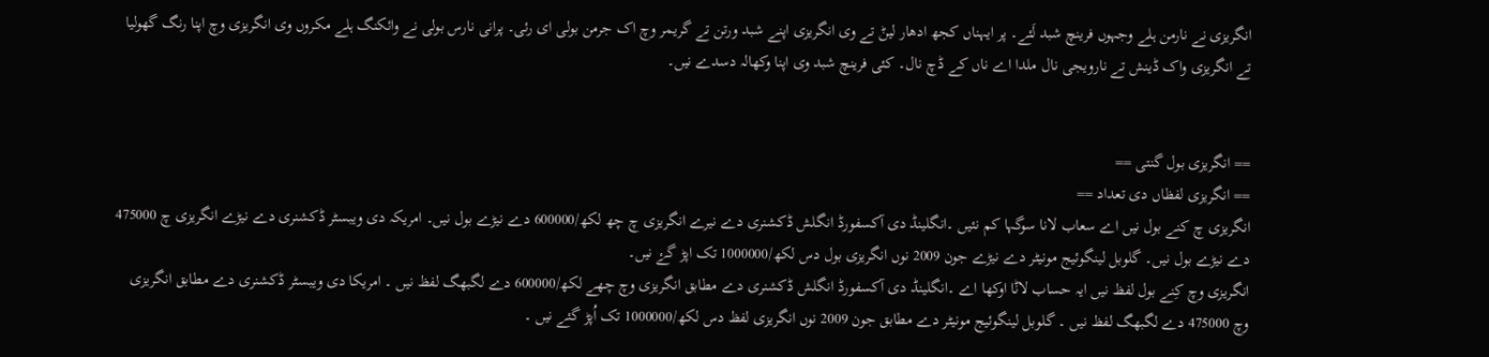انگریزی نے نارمن ہلے وجہوں فرینچ شبد لَئے۔ پر ایہناں کجھ ادھار لیݨ تے وی انگریزی اپنے شبد ورتن تے گریمر وچ اک جرمن بولی ای رئی۔ پرانی نارس بولی نے وائکنگ ہلے مکروں وی انگریزی وچ اپنا رنگ گھولیا تے انگریزی واک ڈینش تے نارویجی نال ملدا اے ناں کے ڈچ نال۔ کئی فرینچ شبد وی اپنا وکھالہ دسدے نیں۔


== انگریزی بول گنتی ==
== انگریزی لفظاں دی تعداد ==
انگریزی چ کنے بول نیں اے سعاب لانا سوگہا کم نئیں ۔انگلینڈ دی آکسفورڈ انگلش ڈکشنری دے نیرے انگریزی چ چھ لکھ/600000 دے نیڑے بول نیں۔ امریکہ دی ویبسٹر ڈکشنری دے نیڑے انگریزی چ 475000 دے نیڑے بول نیں۔ گلوبل لینگوئیج مونیٹر دے نیڑے جون 2009 نوں انگریزی بول دس لکھ/1000000 تک اپڑ گۓ نیں۔
انگریزی وچ کِنے بول لفظ نیں ایہ حساب لاݨا اوکھا اے ۔انگلینڈ دی آکسفورڈ انگلش ڈکشنری دے مطابق انگریزی وچ چھے لکھ/600000 دے لگبھگ لفظ نیں ۔ امریکا دی ویبسٹر ڈکشنری دے مطابق انگریزی وچ 475000 دے لگبھگ لفظ نیں ۔ گلوبل لینگوئیج مونیٹر دے مطابق جون 2009 نوں انگریزی لفظ دس لکھ/1000000 تک اُپڑ گئے نیں ۔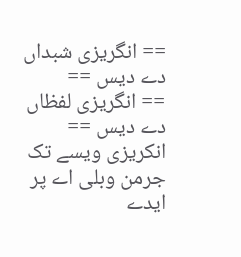== انگریزی شبداں دے دیس ==
== انگریزی لفظاں دے دیس ==
انکریزی ویسے تک جرمن وبلی اے پر ایدے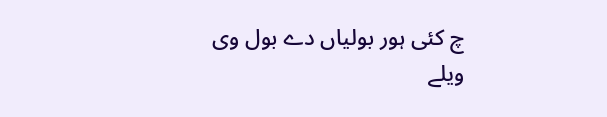چ کئی ہور بولیاں دے بول وی ویلے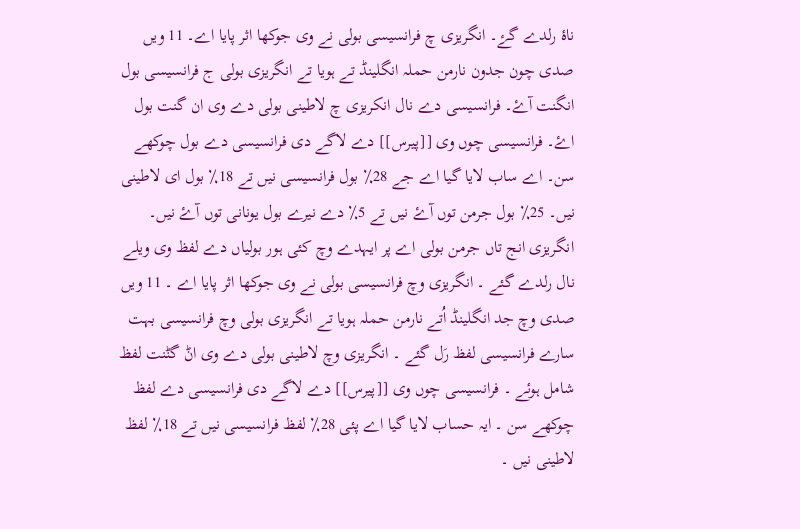ناۂ رلدے گۓ۔ انگریزی چ فرانسیسی بولی نے وی جوکھا اثر پایا اے۔ 11 ویں صدی چون جدون نارمن حملہ انگلینڈ تے ہویا تے انگریزی بولی ج فرانسیسی بول انگنت آۓ۔ فرانسیسی دے نال انکریزی چ لاطینی بولی دے وی ان گنت بول اۓ۔ فرانسیسی چوں وی [[پیرس]] دے لاگے دی فرانسیسی دے بول چوکھے سن۔ اے ساب لایا گیا اے جے 28٪ بول فرانسیسی نیں تے 18٪ بول ای لاطینی نیں۔ 25٪ بول جرمن توں آۓ نیں تے 5٪ دے نیرے بول یونانی توں آۓ نیں۔
انگریزی انج تاں جرمن بولی اے پر ایہدے وچ کئی ہور بولیاں دے لفظ وی ویلے نال رلدے گئے ۔ انگریزی وچ فرانسیسی بولی نے وی جوکھا اثر پایا اے ۔ 11 ویں صدی وچ جد انگلینڈ اُتے نارمن حملہ ہویا تے انگریزی بولی وچ فرانسیسی بہت سارے فرانسیسی لفظ رَل گئے ۔ انگریزی وچ لاطینی بولی دے وی اݨ گݨنت لفظ شامل ہوئے ۔ فرانسیسی چوں وی [[پیرس]] دے لاگے دی فرانسیسی دے لفظ چوکھے سن ۔ ایہ حساب لایا گیا اے پئی 28٪ لفظ فرانسیسی نیں تے 18٪ لفظ لاطینی نیں ۔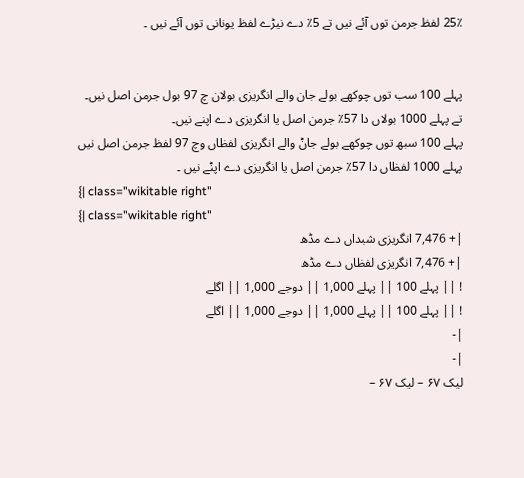25٪ لفظ جرمن توں آئے نیں تے 5٪ دے نیڑے لفظ یونانی توں آئے نیں ۔


پہلے 100 سب توں چوکھے بولے جان والے انگریزی بولان چ 97 بول جرمن اصل نیں۔ تے پہلے 1000 بولاں دا 57٪ جرمن اصل یا انگریزی دے اپنے نیں۔
پہلے 100 سبھ توں چوکھے بولے جاݨ والے انگریزی لفظاں وچ 97 لفظ جرمن اصل نیں پہلے 1000 لفظاں دا 57٪ جرمن اصل یا انگریزی دے اپݨے نیں ۔
{| class="wikitable right"
{| class="wikitable right"
|+ 7,476 انگریزی شبداں دے مڈھ
|+ 7,476 انگریزی لفظاں دے مڈھ
! || پہلے 100 || پہلے 1,000 || دوجے 1,000 || اگلے
! || پہلے 100 || پہلے 1,000 || دوجے 1,000 || اگلے
|-
|-
لیک ۶۷ – لیک ۶۷ –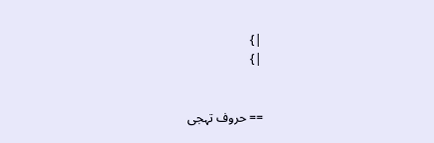|}
|}


== حروف تہجی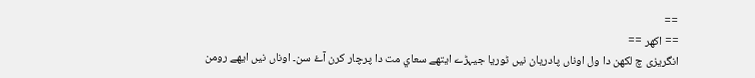==
== اکھر ==
انگریزی چ لکھن دا ول اوناں پادریان نیں ٹوریا جیہڑے ایتھے سعاي مت دا پرچار کرن آۓ سن۔ اوناں نیں ایھے رومن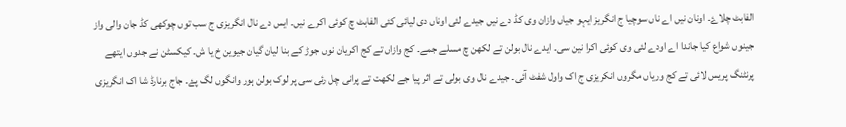الفابٹ چلاۓ۔ اونان نیں اے ناں سوچیا ج انگریز ایہو جیاں وازان وی کڈ دے نیں جیدے لئی اوناں دی لیائی کئی الفابٹ چ کوئی اکرے نیں۔ ایس دے نال انگریزی ج سب توں چوکھی کڈ جان والی واز جینوں شواع کیا جاندا اے اودے لئی وی کوئی اکرا نین سی۔ ایدے نال بولن تے لکھن چ مسلے جمے۔ کج وازاں تے کج اکریان نوں جوڑ کے بنا لیان گیان جیوین خ یا ش۔ کیکسٹن نے جدوں ایتھے پرنٹنگ پریس لائی تے کج وریاں مگروں انکریزی ج اک واول شفٹ آئی۔ جیدے نال وی بولی تے اثر پیا جے لکھت تے پرانی چل رئی سی پر لوک بولن ہور وانگوں لگ پۓ۔ جاج برنارڈ شا اک انگریزی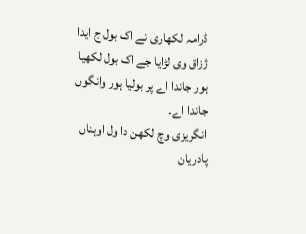ڈرامہ لکھاری نے اک بول ج ایدا ژزاق وی لڑایا جے اک بول لکھیا ہور جاندا اے پر بولیا ہور وانگوں جاندا اے۔
انگریزی وچ لکھن دا ول اوہناں پادریان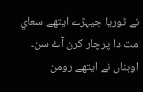نے ٹوریا جیہڑے ایتھے سعاي مت دا پرچار کرن آۓ سن۔ اوہناں نے ایتھے رومن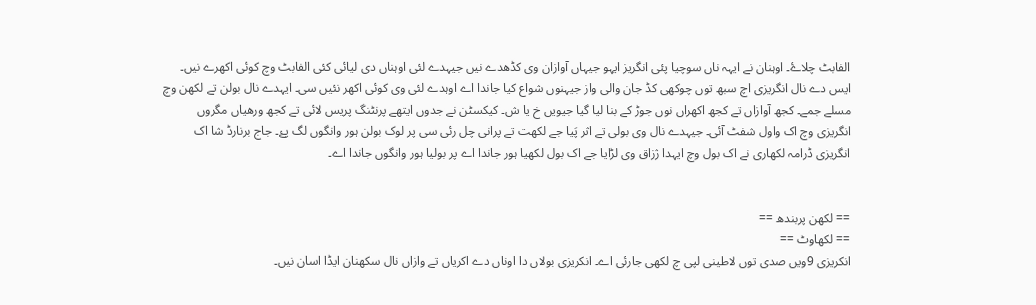الفابٹ چلاۓ۔ اوہنان نے ایہہ ناں سوچیا پئی انگریز ایہو جیہاں آوازان وی کڈھدے نیں جیہدے لئی اوہناں دی لیائی کئی الفابٹ وچ کوئی اکھرے نیں۔ ایس دے نال انگریزی اچ سبھ توں چوکھی کڈ جان والی واز جیہنوں شواع کیا جاندا اے اوہدے لئی وی کوئی اکھر نئیں سی۔ ایہدے نال بولن تے لکھن وچ مسلے جمے۔ کجھ آوازاں تے کجھ اکھراں نوں جوڑ کے بنا لیا گیا جیویں خ یا ش۔ کیکسٹن نے جدوں ایتھے پرنٹنگ پریس لائی تے کجھ ورھیاں مگروں انگریزی وچ اک واول شفٹ آئی۔ جیہدے نال وی بولی تے اثر پَیا جے لکھت تے پرانی چل رئی سی پر لوک بولن ہور وانگوں لگ پۓ۔ جاج برنارڈ شا اک انگریزی ڈرامہ لکھاری نے اک بول وچ ایہدا ژزاق وی لڑایا جے اک بول لکھیا ہور جاندا اے پر بولیا ہور وانگوں جاندا اے۔


== لکھن پربندھ ==
== لکھاوٹ ==
انکریزی 9ویں صدی توں لاطینی لپی چ لکھی جارئی اے۔ انکریزی بولاں دا اوناں دے اکریاں تے وازاں نال سکھنان ایڈا اسان نیں۔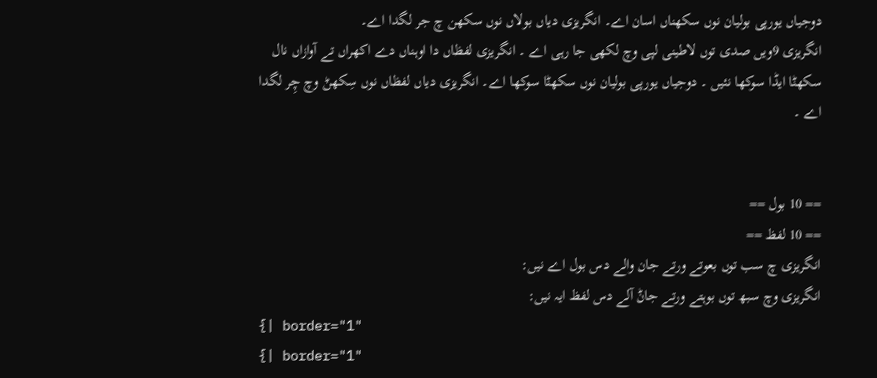دوجیاں یورپی بولیان نوں سکھناں اسان اے۔ انگریزی دیاں بولاں نوں سکھن چ جر لگدا اے۔
انگریزی 9ویں صدی توں لاطینی لپی وچ لکھی جا رہی اے ۔ انگریزی لفظاں دا اوہناں دے اکھراں تے آوازاں نال سکھݨا ایڈا سوکھا نئیں ۔ دوجیاں یورپی بولیان نوں سکھݨا سوکھا اے۔ انگریزی دیاں لفظاں نوں سِکھݨ وچ چِر لگدا اے ۔


== 10 بول ==
== 10 لفظ ==
انگریزی چ سب توں بعوتے ورتے جان والے دس بول اے نیں:
انگریزی وچ سبھ توں بوہتے ورتے جاݨ آلے دس لفظ ایہ نیں:
{| border="1"
{| border="1"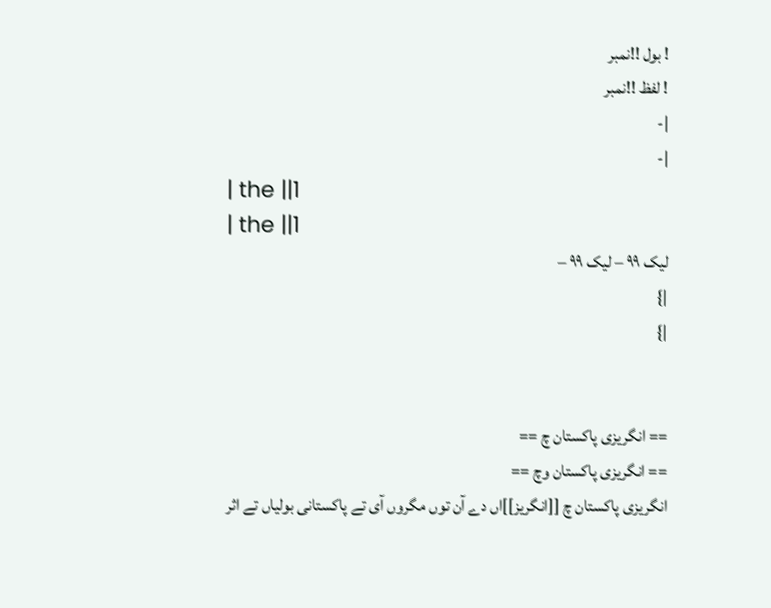! بول !!نمبر
! لفظ !!نمبر
|-
|-
| the ||1
| the ||1
لیک ۹۹ – لیک ۹۹ –
|}
|}


== انگریزی پاکستان چ ==
== انگریزی پاکستان وچ ==
انگریزی پاکستان چ [[انگریز]]اں دے آن توں مگروں آی تے پاکستانی بولیاں تے اثر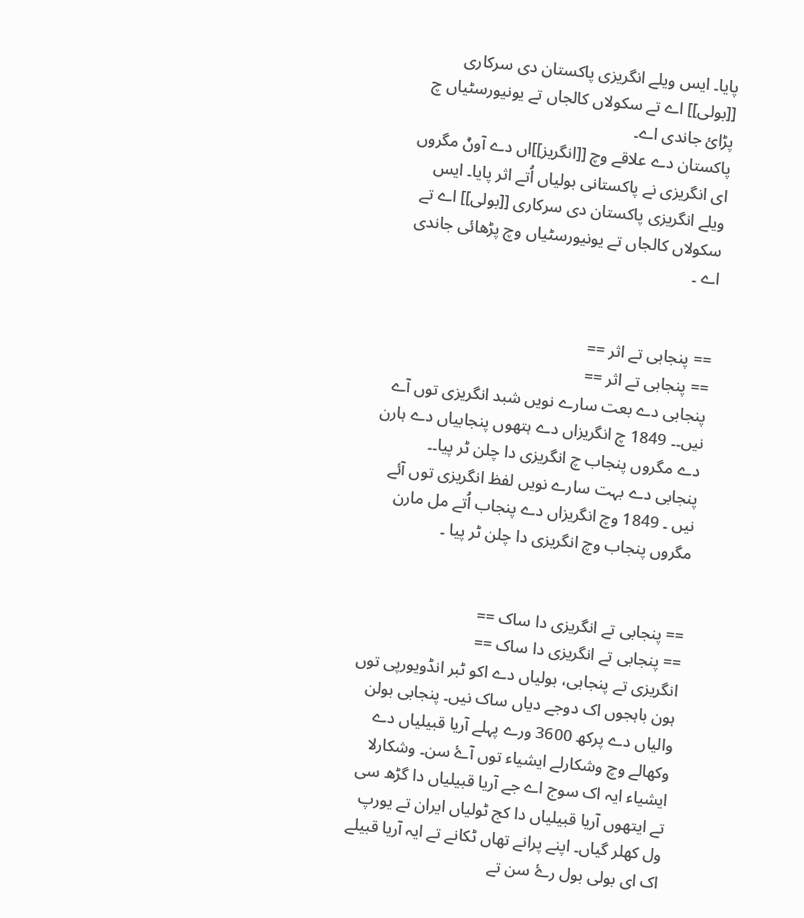پایا۔ ایس ویلے انگریزی پاکستان دی سرکاری [[بولی]] اے تے سکولاں کالجاں تے یونیورسٹیاں چ پڑائ جاندی اے۔
پاکستان دے علاقے وچ [[انگریز]]اں دے آوݨ مگروں ای انگریزی نے پاکستانی بولیاں اُتے اثر پایا۔ ایس ویلے انگریزی پاکستان دی سرکاری [[بولی]] اے تے سکولاں کالجاں تے یونیورسٹیاں وچ پڑھائی جاندی اے ۔


== پنجابی تے اثر ==
== پنجابی تے اثر ==
پنجابی دے بعت سارے نویں شبد انگریزی توں آے نیں۔۔ 1849 چ انگریزاں دے ہتھوں پنجابیاں دے ہارن دے مگروں پنجاب چ انگریزی دا چلن ٹر پیا۔۔
پنجابی دے بہت سارے نویں لفظ انگریزی توں آئے نیں ۔ 1849 وچ انگریزاں دے پنجاب اُتے مل مارن مگروں پنجاب وچ انگریزی دا چلن ٹر پیا ۔


== پنجابی تے انگریزی دا ساک ==
== پنجابی تے انگریزی دا ساک ==
انگریزی تے پنجابی، بولیاں دے اکو ٹبر انڈویورپی توں ہون باہجوں اک دوجے دیاں ساک نیں۔ پنجابی بولن والیاں دے پرکھ 3600 ورے پہلے آریا قبیلیاں دے وکھالے وچ وشکارلے ایشیاء توں آۓ سن۔ وشکارلا ایشیاء ایہ اک سوج اے جے آریا قبیلیاں دا گڑھ سی تے ایتھوں آریا قبیلیاں دا کج ٹولیاں ایران تے یورپ ول کھلر گیاں۔ اپنے پرانے تھاں ٹکانے تے ایہ آریا قبیلے اک ای بولی بول رۓ سن تے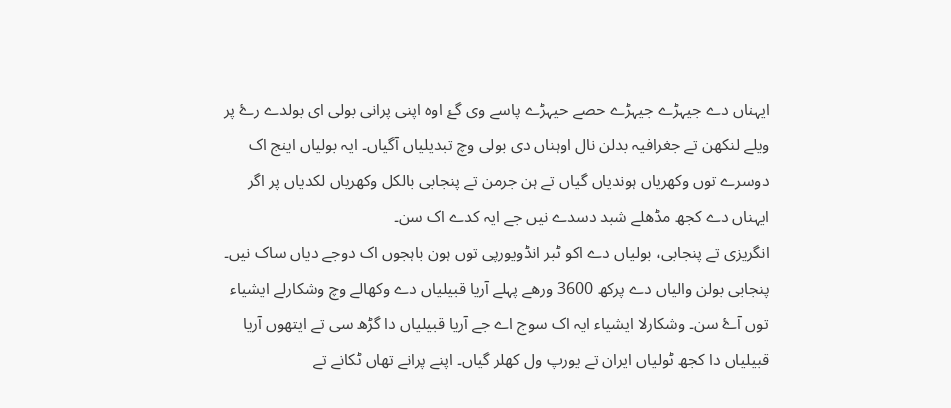ایہناں دے جیہڑے جیہڑے حصے حیہڑے پاسے وی گۓ اوہ اپنی پرانی بولی ای بولدے رۓ پر ویلے لنکھن تے جغرافیہ بدلن نال اوہناں دی بولی وچ تبدیلیاں آگیاں۔ ایہ بولیاں اینج اک دوسرے توں وکھریاں ہوندیاں گیاں تے ہن جرمن تے پنجابی بالکل وکھریاں لکدیاں پر اگر ایہناں دے کجھ مڈھلے شبد دسدے نیں جے ایہ کدے اک سن۔
انگریزی تے پنجابی، بولیاں دے اکو ٹبر انڈویورپی توں ہون باہجوں اک دوجے دیاں ساک نیں۔ پنجابی بولن والیاں دے پرکھ 3600 ورھے پہلے آریا قبیلیاں دے وکھالے وچ وشکارلے ایشیاء توں آۓ سن۔ وشکارلا ایشیاء ایہ اک سوج اے جے آریا قبیلیاں دا گڑھ سی تے ایتھوں آریا قبیلیاں دا کجھ ٹولیاں ایران تے یورپ ول کھلر گیاں۔ اپنے پرانے تھاں ٹکانے تے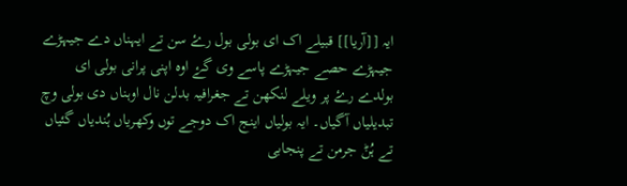ایہ [[آریا]] قبیلے اک ای بولی بول رۓ سن تے ایہناں دے جیہڑے جیہڑے حصے جیہڑے پاسے وی گۓ اوہ اپنی پرانی بولی ای بولدے رۓ پر ویلے لنکھن تے جغرافیہ بدلن نال اوہناں دی بولی وچ تبدیلیاں آگیاں۔ ایہ بولیاں اینج اک دوجے توں وکھریاں ہُندیاں گئیاں تے ہُݨ جرمن تے پنجابی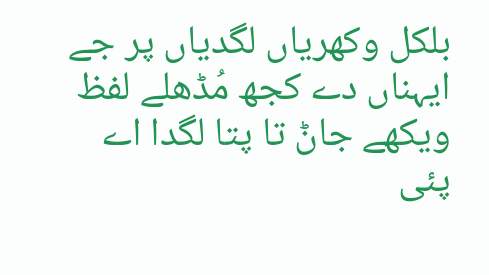بلکل وکھریاں لگدیاں پر جے ایہناں دے کجھ مُڈھلے لفظ ویکھے جاݨ تا پتا لگدا اے پئی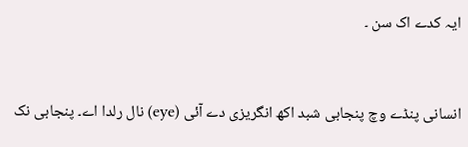ایہ کدے اک سن ۔


انسانی پنڈے وچ پنجابی شبد اکھ انگریزی دے آئی (eye) نال رلدا اے۔ پنجابی نک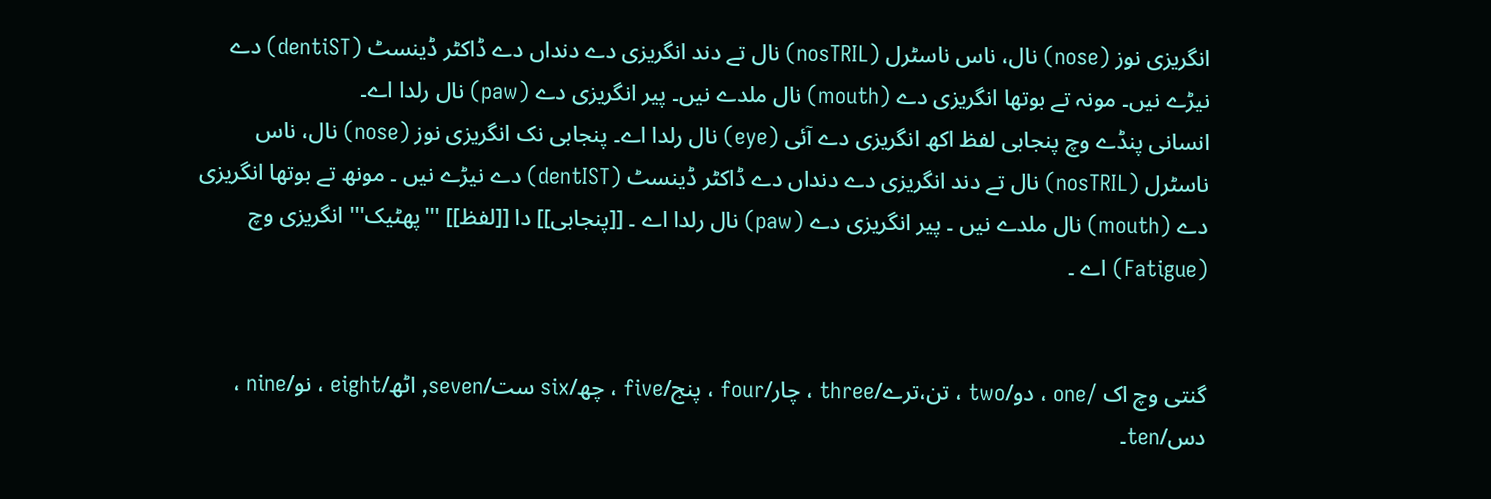انگریزی نوز (nose) نال، ناس ناسٹرل (nosTRIL) نال تے دند انگریزی دے دنداں دے ڈاکٹر ڈینسٹ (dentiST) دے نیڑے نیں۔ مونہ تے بوتھا انگریزی دے (mouth) نال ملدے نیں۔ پیر انگریزی دے (paw) نال رلدا اے۔
انسانی پنڈے وچ پنجابی لفظ اکھ انگریزی دے آئی (eye) نال رلدا اے۔ پنجابی نک انگریزی نوز (nose) نال، ناس ناسٹرل (nosTRIL) نال تے دند انگریزی دے دنداں دے ڈاکٹر ڈینسٹ (dentIST) دے نیڑے نیں ۔ مونھ تے بوتھا انگریزی دے (mouth) نال ملدے نیں ۔ پیر انگریزی دے (paw) نال رلدا اے ۔ [[پنجابی]] دا [[لفظ]] '''پھٹیک''' انگریزی وچ (Fatigue) اے ۔


گنتی وچ اک /one ، دو/two ، تن،ترے/three ، چار/four ، پنج/five ، چھ/six ست/seven, اٹھ/eight ، نو/nine ، دس/ten۔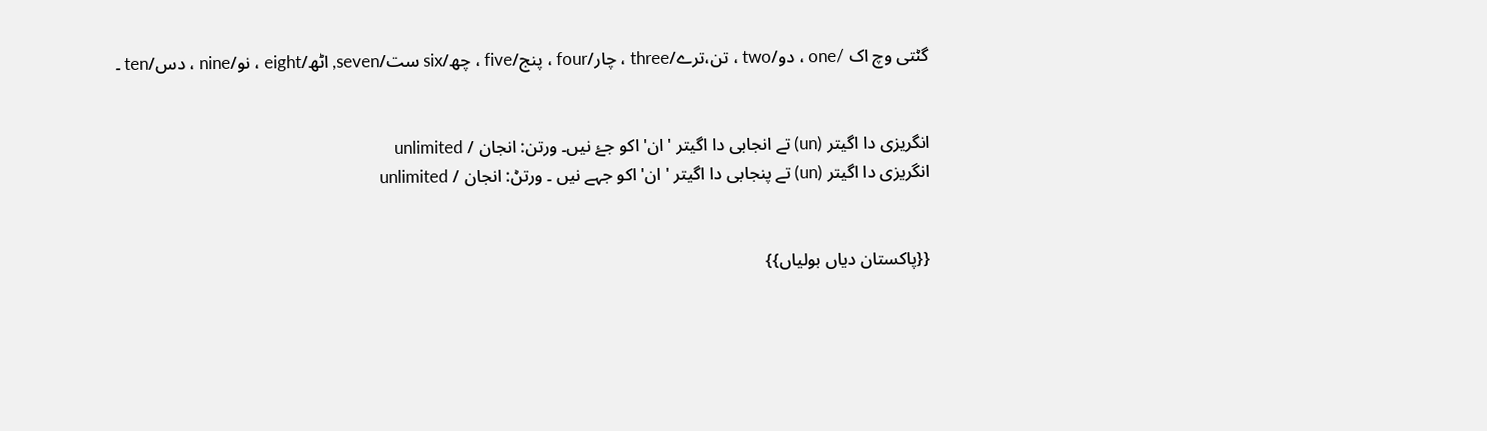گݨتی وچ اک /one ، دو/two ، تن،ترے/three ، چار/four ، پنج/five ، چھ/six ست/seven, اٹھ/eight ، نو/nine ، دس/ten ۔


انگریزی دا اگیتر (un) تے انجابی دا اگیتر 'ان' اکو جۓ نیں۔ ورتن: انجان / unlimited
انگریزی دا اگیتر (un) تے پنجابی دا اگیتر 'ان' اکو جہے نیں ۔ ورتݨ: انجان / unlimited


{{پاکستان دیاں بولیاں}}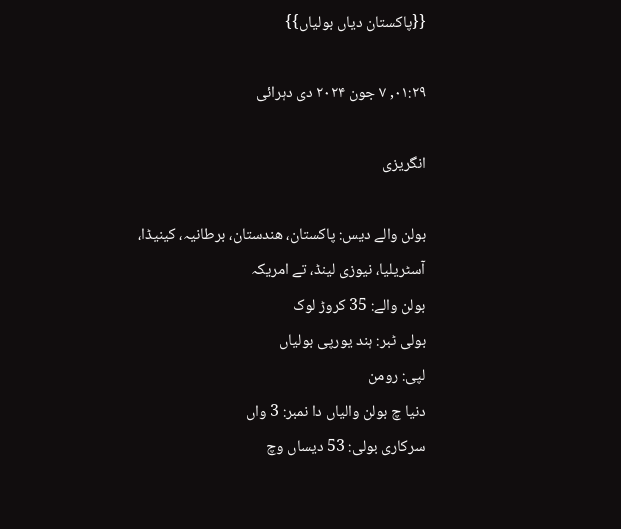{{پاکستان دیاں بولیاں}}

۰۱:۲۹, ۷ جون ۲۰۲۴ دی دہرائی

انگریزی

بولن والے دیس: پاکستان، ھندستان، برطانیہ، کینیڈا،
آسٹریلیا، نیوزی لینڈ، تے امریکہ
بولن والے: 35 کروڑ لوک
بولی ٹبر: ہند یورپی بولیاں
لپی: رومن
دنیا چ بولن والیاں دا نمبر: 3 واں
سرکاری بولی: 53 دیساں وچ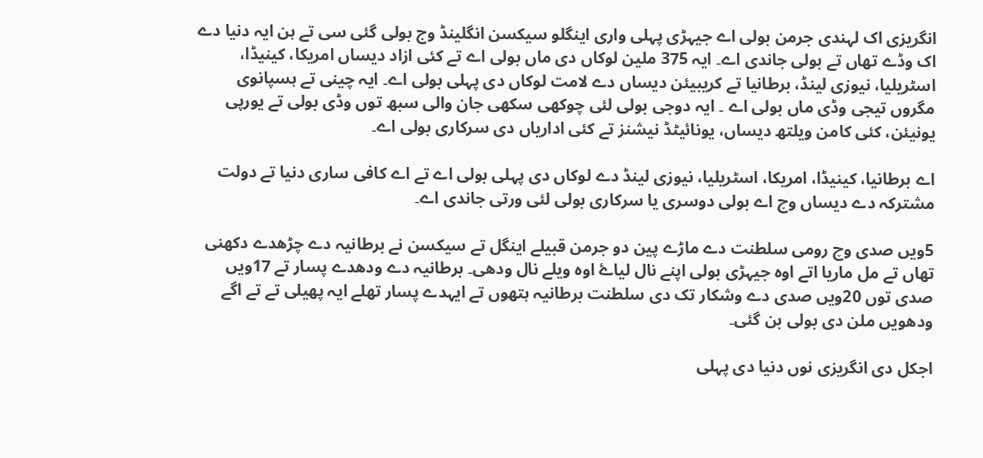انگریزی اک لہندی جرمن بولی اے جیہڑی پہلی واری اینگلو سیکسن انگلینڈ وج بولی گئی سی تے ہن ایہ دنیا دے اک وڈے تھاں تے بولی جاندی اے۔ ایہ 375 ملین لوکاں دی ماں بولی اے تے کئی ازاد دیساں امریکا، کینیڈا، اسٹریلیا، نیوزی لینڈ، برطانیا تے کریبیئن دیساں دے لامت لوکاں دی پہلی بولی اے۔ ایہ چینی تے ہسپانوی مگروں تیجی وڈی ماں بولی اے ۔ ایہ دوجی بولی لئی چوکھی سکھی جان والی سبھ توں وڈی بولی تے یورپی یونیئن، کئی کامن ویلتھ دیساں، یونائیٹڈ نیشنز تے کئی اداریاں دی سرکاری بولی اے۔

اے برطانیا، کینیڈا، امریکا، اسٹریلیا، نیوزی لینڈ دے لوکاں دی پہلی بولی اے تے اے کافی ساری دنیا تے دولت مشترکہ دے دیساں وچ اے بولی دوسری یا سرکاری بولی لئی ورتی جاندی اے۔

5ویں صدی وچ رومی سلطنت دے ماڑے پین دو جرمن قبیلے اینگل تے سیکسن نے برطانیہ دے چڑھدے دکھنی تھاں تے مل ماریا اتے اوہ جیہڑی بولی اپنے نال لیاۓ اوہ ویلے نال ودھی۔ برطانیہ دے ودھدے پسار تے 17ویں صدی توں 20ویں صدی دے وشکار تک دی سلطنت برطانیہ ہتھوں تے ایہدے پسار تھلے ایہ پھیلی تے تے اگے ودھویں ملن دی بولی بن گئی۔

اجکل دی انگریزی نوں دنیا دی پہلی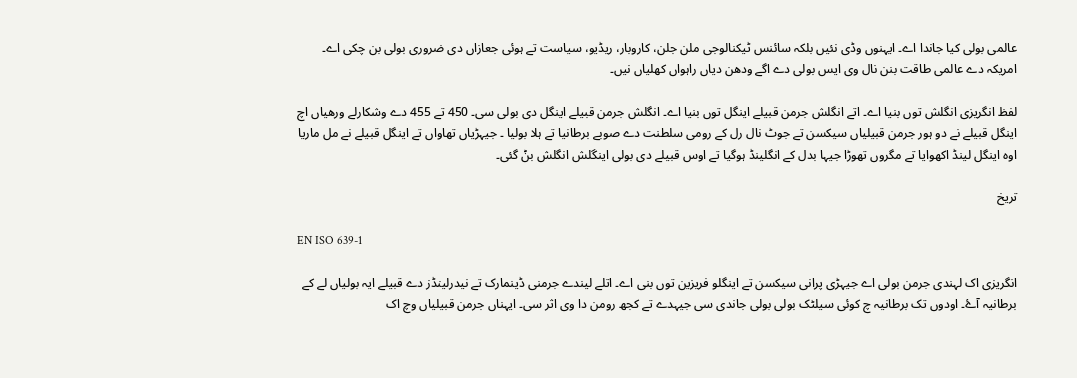عالمی بولی کیا جاندا اے۔ ایہنوں وڈی نئیں بلکہ سائنس ٹیکنالوجی ملن جلن، کاروبار، ریڈیو، سیاست تے ہوئی جعازاں دی ضروری بولی بن چکی اے۔ امریکہ دے عالمی طاقت بنن نال وی ایس بولی دے اگے ودھن دیاں راہواں کھلیاں نیں۔

لفظ انگریزی انگلش توں بنیا اے۔ اتے انگلش جرمن قبیلے اینگل توں بنیا اے۔ انگلش جرمن قبیلے اینگل دی بولی سی۔ 450 تے 455 دے وشکارلے ورھیاں اچ اینگل قبیلے نے دو ہور جرمن قبیلیاں سیکسن تے جوٹ نال رل کے رومی سلطنت دے صوبے برطانیا تے ہلا بولیا ۔ جیہڑیاں تھاواں تے اینگل قبیلے نے مل ماریا اوہ اینگل لینڈ اکھوایا تے مگروں تھوڑا جیہا بدل کے انگلینڈ ہوگیا تے اوس قبیلے دی بولی اینگلش انگلش بݨ گئی۔

تریخ

EN ISO 639-1

انگریزی اک لہندی جرمن بولی اے جیہڑی پرانی سیکسن تے اینگلو فریزین توں بنی اے۔ اتلے لیندے جرمنی ڈینمارک تے نیدرلینڈز دے قبیلے ایہ بولیاں لے کے برطانیہ آۓ۔ اودوں تک برطانیہ چ کوئی سیلٹک بولی بولی جاندی سی جیہدے تے کجھ رومن دا وی اثر سی۔ ایہناں جرمن قبیلیاں وچ اک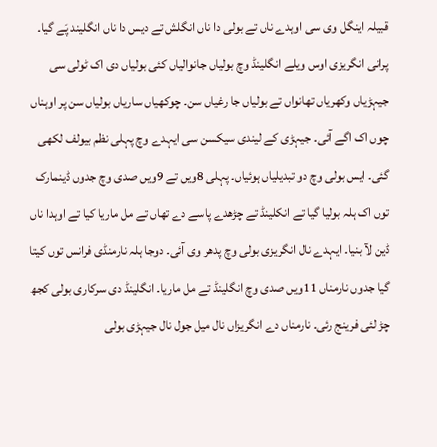قبیلہ اینگل وی سی اوہدے ناں تے بولی دا ناں انگلش تے دیس دا ناں انگلیند پَے گیا۔ پرانی انگریزی اوس ویلے انگلینڈ وچ بولیاں جانوالیاں کئی بولیاں دی اک ٹولی سی جیہڑیاں وکھریاں تھانواں تے بولیاں جا رغیاں سن۔ چوکھیاں ساریاں بولیاں سن پر اوہناں چوں اک اگے آئی۔ جیہڑی کے لیندی سیکسن سی ایہدے وچ پہلی نظم بیولف لکھی گئی۔ ایس بولی وچ دو تبدیلیاں ہوئیاں۔ پہلی 8ویں تے 9ویں صدی وچ جدوں ڈینمارک توں اک ہلہ بولیا گیا تے انکلینڈ تے چڑھدے پاسے دے تھاں تے مل ماریا کیا تے اوہدا ناں ڈین لآ بنیا۔ ایہدے نال انگریزی بولی وچ پدھر وی آئی۔ دوجا ہلہ نارمنڈی فرانس توں کیتا گیا جدوں نارمناں 11ویں صدی وچ انگلینڈ تے مل ماریا۔ انگلینڈ دی سرکاری بولی کجھ چڑ لئی فرینج رئی۔ نارمناں دے انگریزاں نال میل جول نال جیہڑی بولی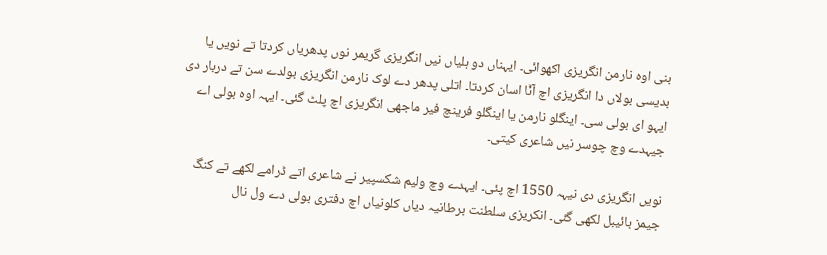بنی اوہ نارمن انگریزی اکھوائی۔ ایہناں دو ہلیاں نیں انگریزی گریمر نوں پدھریاں کردتا تے نویں یا بدیسی بولاں دا انگریزی اچ آݨا اسان کردتا۔ اتلی پدھر دے لوک نارمن انگریزی بولدے سن تے دربار دی ایہو ای بولی سی۔ اینگلو نارمن یا اینگلو فرینچ فیر ماجھی انگریزی اچ پلٹ گئی۔ ایہہ اوہ بولی اے جیہدے وچ چوسر نیں شاعری کیتی۔

نویں انگریزی دی نیہہ 1550 اچ پئی۔ ایہدے وچ ولیم شکسپیر نے شاعری اتے ڈرامے لکھے تے کنگ جیمز بائیبل لکھی گئی۔ انکریزی سلطنت برطانیہ دیاں کلونیاں اچ دفتری بولی دے ول نال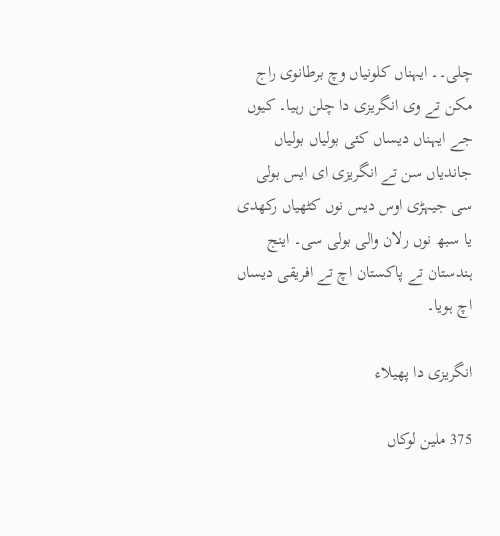چلی۔۔ ایہناں کلونیاں وچ برطانوی راج مکن تے وی انگریزی دا چلن رہیا۔ کیوں جے ایہناں دیساں کئی بولیاں بولیاں جاندیاں سن تے انگریزی ای ایس بولی سی جیہڑی اوس دیس نوں کٹھیاں رکھدی یا سبھ نوں رلان والی بولی سی۔ اینج ہندستان تے پاکستان اچ تے افریقی دیساں اچ ہویا۔

انگریزی دا پھیلاء

375 ملین لوکاں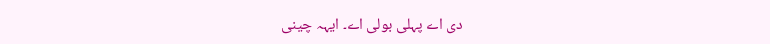دی اے پہلی بولی اے۔ ایہہ چینی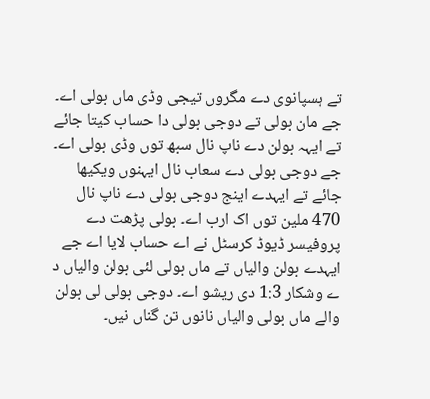تے ہسپانوی دے مگروں تیجی وڈی ماں بولی اے۔ جے مان بولی تے دوجی بولی دا حساب کیتا جائے تے ایہہ بولن دے ناپ نال سبھ توں وڈی بولی اے۔ جے دوجی بولی دے سعاب نال ایہنوں ویکیھا جائے تے ایہدے اینج دوجی بولی دے ناپ نال 470 ملین توں اک ارب اے۔ بولی پڑھت دے پروفیسر ڈیوڈ کرسٹل نے اے حساب لایا اے جے ایہدے بولن والیاں تے ماں بولی لئی بولن والیاں د ے وشکار 1:3 دی ریشو اے۔ دوجی بولی لی بولن والے ماں بولی والیاں نانوں تن گناں نیں۔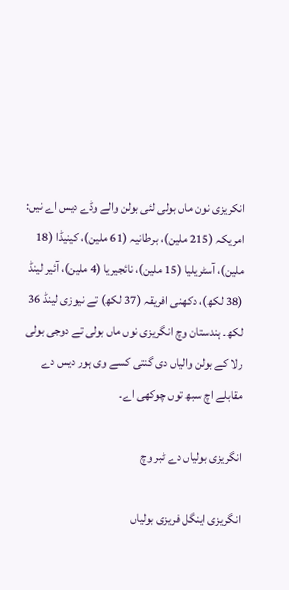انکریزی نون ماں بولی لئی بولن والے وڈے دیس اے نیں: امریکہ (215 ملین)، برطانیہ (61 ملین)، کینیڈا (18 ملین)، آسٹریلیا (15 ملین)، نائجیریا (4 ملین)، آئیر لینڈ (38 لکھ)، دکھنی افریقہ (37 لکھ) تے نیوزی لینڈ 36 لکھ۔ ہندستان وچ انگریزی نوں ماں بولی تے دوجی بولی رلا کے بولن والیاں دی گنتی کسے وی ہور دیس دے مقابلے اچ سبھ توں چوکھی اے۔

انگریزی بولیاں دے ٹبر وچ

انگریزی اینگل فریزی بولیاں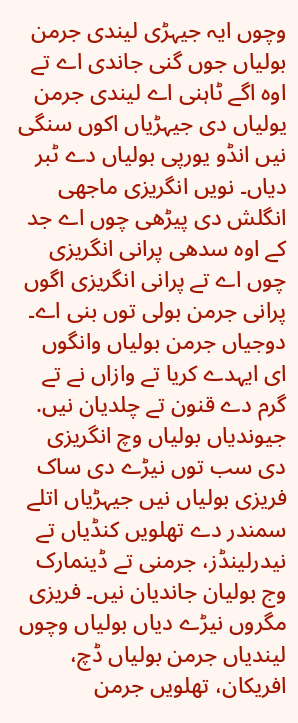وچوں ایہ جیہڑی لیندی جرمن بولیاں جوں گنی جاندی اے تے اوہ اگے ٹاہنی اے لیندی جرمن یولیاں دی جیہڑیاں اکوں سنگی نیں انڈو یورپی بولیاں دے ٹبر دیاں۔ نویں انگریزی ماجھی انگلش دی پیڑھی چوں اے جد کے اوہ سدھی پرانی انگریزی چوں اے تے پرانی انگریزی اگوں پرانی جرمن بولی توں بنی اے۔ دوجیاں جرمن بولیاں وانگوں ای ایہدے کریا تے وازاں نے تے گرم دے قنون تے چلدیان نیں. جیوندیاں بولیاں وچ انگریزی دی سب توں نیڑے دی ساک فریزی بولیاں نیں جیہڑیاں اتلے سمندر دے تھلویں کنڈیاں تے نیدرلینڈز، جرمنی تے ڈینمارک وج بولیان جاندیان نیں۔ فریزی مگروں نیڑے دیاں بولیاں وچوں لیندیاں جرمن بولیاں ڈچ، افریکان، تھلویں جرمن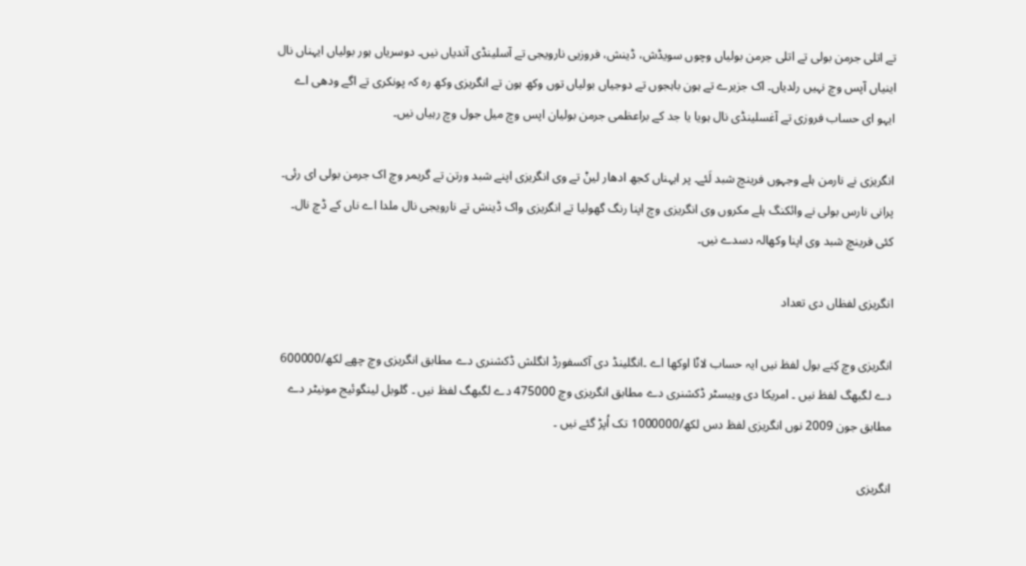تے اتلی جرمن بولی تے اتلی جرمن بولیاں وچوں سویڈش، ڈینش، فروزیی نارویجی تے آسلینڈی آندیاں نیں۔ دوسریاں ہور بولیاں ایہناں نال اینیاں آپس وچ نہیں رلدیاں۔ اک جزیرے تے ہون باہجوں تے دوجیاں بولیاں توں وکھ ہون تے انگریزی وکھ رہ کہ پونکری تے اگے ودھی اے ایہو ای حساب فروزی تے آغسلینڈی نال ہویا یا جد کے براعظمی جرمن بولیان اپس وچ میل جول وچ رہیاں نیں۔

انگریزی نے نارمن ہلے وجہوں فرینچ شبد لَئے۔ پر ایہناں کجھ ادھار لیݨ تے وی انگریزی اپنے شبد ورتن تے گریمر وچ اک جرمن بولی ای رئی۔ پرانی نارس بولی نے وائکنگ ہلے مکروں وی انگریزی وچ اپنا رنگ گھولیا تے انگریزی واک ڈینش تے نارویجی نال ملدا اے ناں کے ڈچ نال۔ کئی فرینچ شبد وی اپنا وکھالہ دسدے نیں۔

انگریزی لفظاں دی تعداد

انگریزی وچ کِنے بول لفظ نیں ایہ حساب لاݨا اوکھا اے ۔انگلینڈ دی آکسفورڈ انگلش ڈکشنری دے مطابق انگریزی وچ چھے لکھ/600000 دے لگبھگ لفظ نیں ۔ امریکا دی ویبسٹر ڈکشنری دے مطابق انگریزی وچ 475000 دے لگبھگ لفظ نیں ۔ گلوبل لینگوئیج مونیٹر دے مطابق جون 2009 نوں انگریزی لفظ دس لکھ/1000000 تک اُپڑ گئے نیں ۔

انگریزی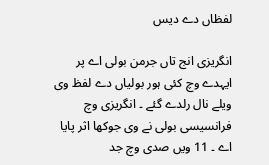لفظاں دے دیس

انگریزی انج تاں جرمن بولی اے پر ایہدے وچ کئی ہور بولیاں دے لفظ وی ویلے نال رلدے گئے ۔ انگریزی وچ فرانسیسی بولی نے وی جوکھا اثر پایا اے ۔ 11 ویں صدی وچ جد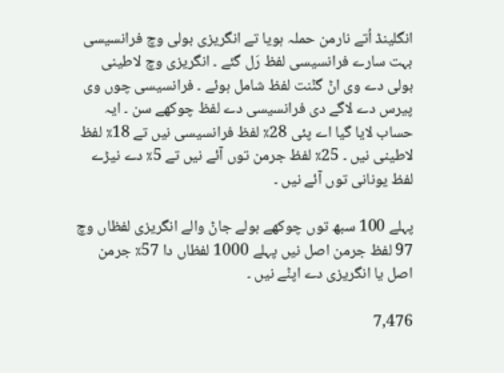انگلینڈ اُتے نارمن حملہ ہویا تے انگریزی بولی وچ فرانسیسی بہت سارے فرانسیسی لفظ رَل گئے ۔ انگریزی وچ لاطینی بولی دے وی اݨ گݨنت لفظ شامل ہوئے ۔ فرانسیسی چوں وی پیرس دے لاگے دی فرانسیسی دے لفظ چوکھے سن ۔ ایہ حساب لایا گیا اے پئی 28٪ لفظ فرانسیسی نیں تے 18٪ لفظ لاطینی نیں ۔ 25٪ لفظ جرمن توں آئے نیں تے 5٪ دے نیڑے لفظ یونانی توں آئے نیں ۔

پہلے 100 سبھ توں چوکھے بولے جاݨ والے انگریزی لفظاں وچ 97 لفظ جرمن اصل نیں پہلے 1000 لفظاں دا 57٪ جرمن اصل یا انگریزی دے اپݨے نیں ۔

7,476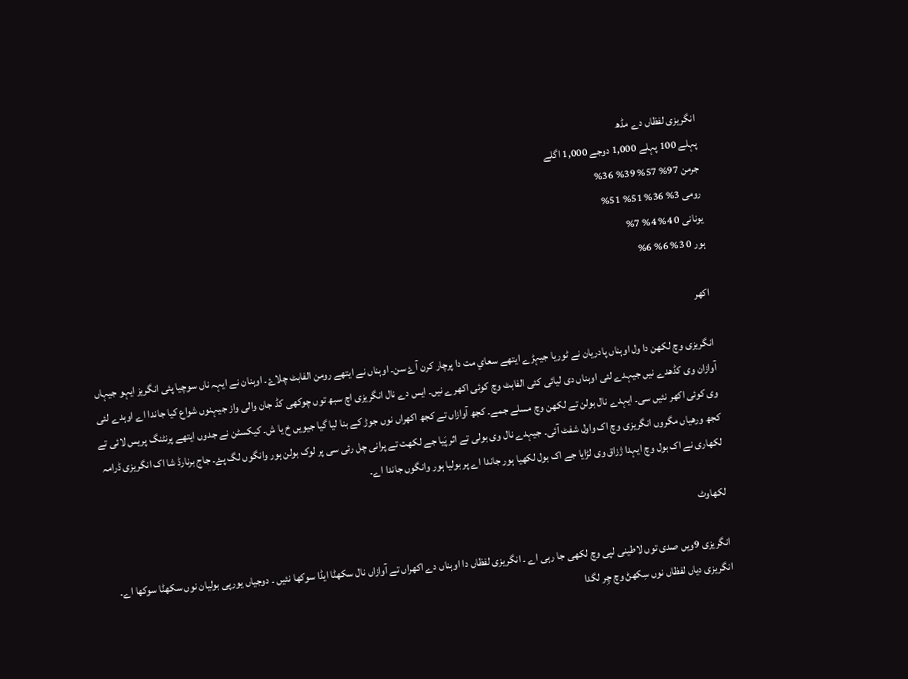انگریزی لفظاں دے مڈھ
پہلے 100 پہلے 1,000 دوجے 1,000 اگلے
جرمن 97% 57% 39% 36%
رومی 3% 36% 51% 51%
یونانی 0 4% 4% 7%
ہور 0 3% 6% 6%

اکھر

انگریزی وچ لکھن دا ول اوہناں پادریان نے ٹوریا جیہڑے ایتھے سعاي مت دا پرچار کرن آۓ سن۔ اوہناں نے ایتھے رومن الفابٹ چلاۓ۔ اوہنان نے ایہہ ناں سوچیا پئی انگریز ایہو جیہاں آوازان وی کڈھدے نیں جیہدے لئی اوہناں دی لیائی کئی الفابٹ وچ کوئی اکھرے نیں۔ ایس دے نال انگریزی اچ سبھ توں چوکھی کڈ جان والی واز جیہنوں شواع کیا جاندا اے اوہدے لئی وی کوئی اکھر نئیں سی۔ ایہدے نال بولن تے لکھن وچ مسلے جمے۔ کجھ آوازاں تے کجھ اکھراں نوں جوڑ کے بنا لیا گیا جیویں خ یا ش۔ کیکسٹن نے جدوں ایتھے پرنٹنگ پریس لائی تے کجھ ورھیاں مگروں انگریزی وچ اک واول شفٹ آئی۔ جیہدے نال وی بولی تے اثر پَیا جے لکھت تے پرانی چل رئی سی پر لوک بولن ہور وانگوں لگ پۓ۔ جاج برنارڈ شا اک انگریزی ڈرامہ لکھاری نے اک بول وچ ایہدا ژزاق وی لڑایا جے اک بول لکھیا ہور جاندا اے پر بولیا ہور وانگوں جاندا اے۔

لکھاوٹ

انگریزی 9ویں صدی توں لاطینی لپی وچ لکھی جا رہی اے ۔ انگریزی لفظاں دا اوہناں دے اکھراں تے آوازاں نال سکھݨا ایڈا سوکھا نئیں ۔ دوجیاں یورپی بولیان نوں سکھݨا سوکھا اے۔ انگریزی دیاں لفظاں نوں سِکھݨ وچ چِر لگدا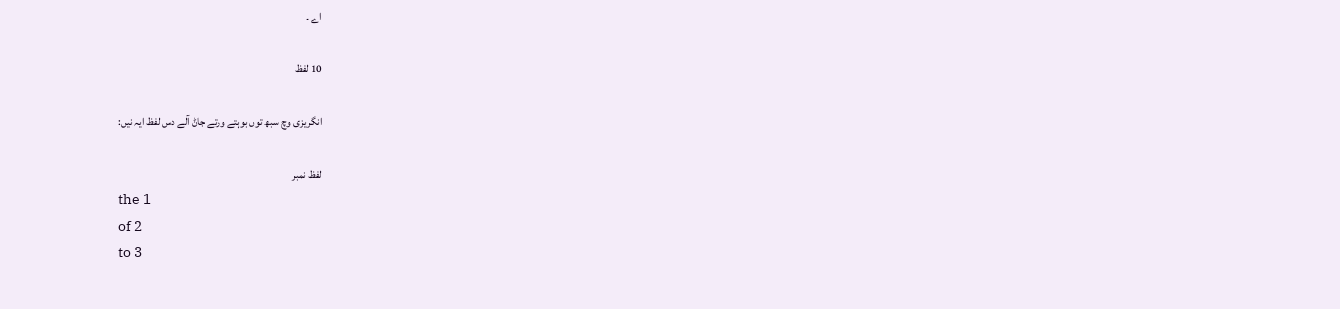اے ۔

10 لفظ

انگریزی وچ سبھ توں بوہتے ورتے جاݨ آلے دس لفظ ایہ نیں:

لفظ نمبر
the 1
of 2
to 3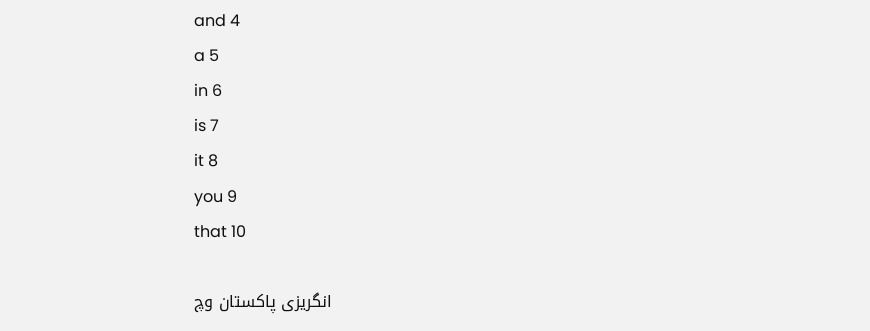and 4
a 5
in 6
is 7
it 8
you 9
that 10

انگریزی پاکستان وچ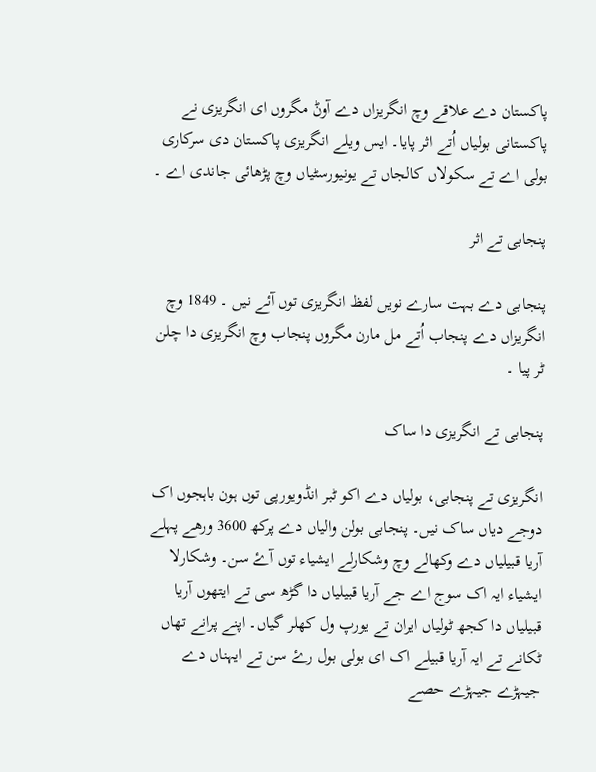پاکستان دے علاقے وچ انگریزاں دے آوݨ مگروں ای انگریزی نے پاکستانی بولیاں اُتے اثر پایا۔ ایس ویلے انگریزی پاکستان دی سرکاری بولی اے تے سکولاں کالجاں تے یونیورسٹیاں وچ پڑھائی جاندی اے ۔

پنجابی تے اثر

پنجابی دے بہت سارے نویں لفظ انگریزی توں آئے نیں ۔ 1849 وچ انگریزاں دے پنجاب اُتے مل مارن مگروں پنجاب وچ انگریزی دا چلن ٹر پیا ۔

پنجابی تے انگریزی دا ساک

انگریزی تے پنجابی، بولیاں دے اکو ٹبر انڈویورپی توں ہون باہجوں اک دوجے دیاں ساک نیں۔ پنجابی بولن والیاں دے پرکھ 3600 ورھے پہلے آریا قبیلیاں دے وکھالے وچ وشکارلے ایشیاء توں آۓ سن۔ وشکارلا ایشیاء ایہ اک سوج اے جے آریا قبیلیاں دا گڑھ سی تے ایتھوں آریا قبیلیاں دا کجھ ٹولیاں ایران تے یورپ ول کھلر گیاں۔ اپنے پرانے تھاں ٹکانے تے ایہ آریا قبیلے اک ای بولی بول رۓ سن تے ایہناں دے جیہڑے جیہڑے حصے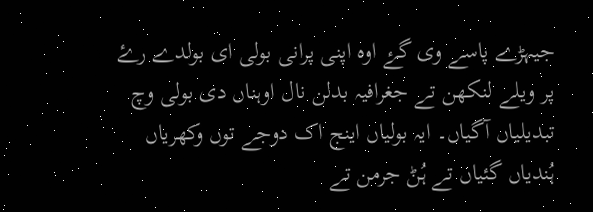جیہڑے پاسے وی گۓ اوہ اپنی پرانی بولی ای بولدے رۓ پر ویلے لنکھن تے جغرافیہ بدلن نال اوہناں دی بولی وچ تبدیلیاں آگیاں۔ ایہ بولیاں اینج اک دوجے توں وکھریاں ہُندیاں گئیاں تے ہُݨ جرمن تے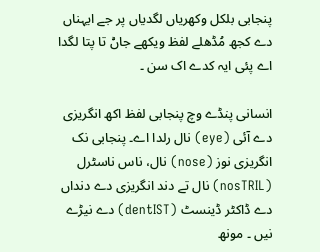پنجابی بلکل وکھریاں لگدیاں پر جے ایہناں دے کجھ مُڈھلے لفظ ویکھے جاݨ تا پتا لگدا اے پئی ایہ کدے اک سن ۔

انسانی پنڈے وچ پنجابی لفظ اکھ انگریزی دے آئی (eye) نال رلدا اے۔ پنجابی نک انگریزی نوز (nose) نال، ناس ناسٹرل (nosTRIL) نال تے دند انگریزی دے دنداں دے ڈاکٹر ڈینسٹ (dentIST) دے نیڑے نیں ۔ مونھ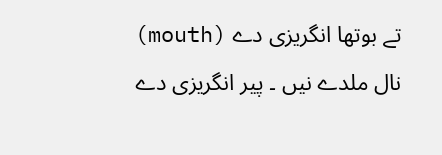تے بوتھا انگریزی دے (mouth) نال ملدے نیں ۔ پیر انگریزی دے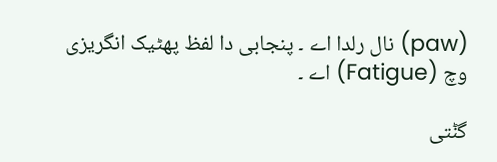(paw) نال رلدا اے ۔ پنجابی دا لفظ پھٹیک انگریزی وچ (Fatigue) اے ۔

گݨتی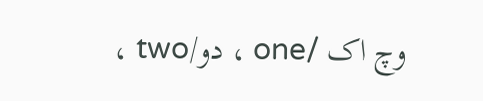وچ اک /one ، دو/two ،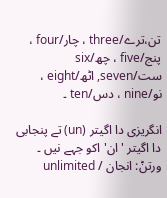تن،ترے/three ، چار/four ، پنج/five ، چھ/six ست/seven, اٹھ/eight ، نو/nine ، دس/ten ۔

انگریزی دا اگیتر (un) تے پنجابی دا اگیتر 'ان' اکو جہے نیں ۔ ورتݨ: انجان / unlimited